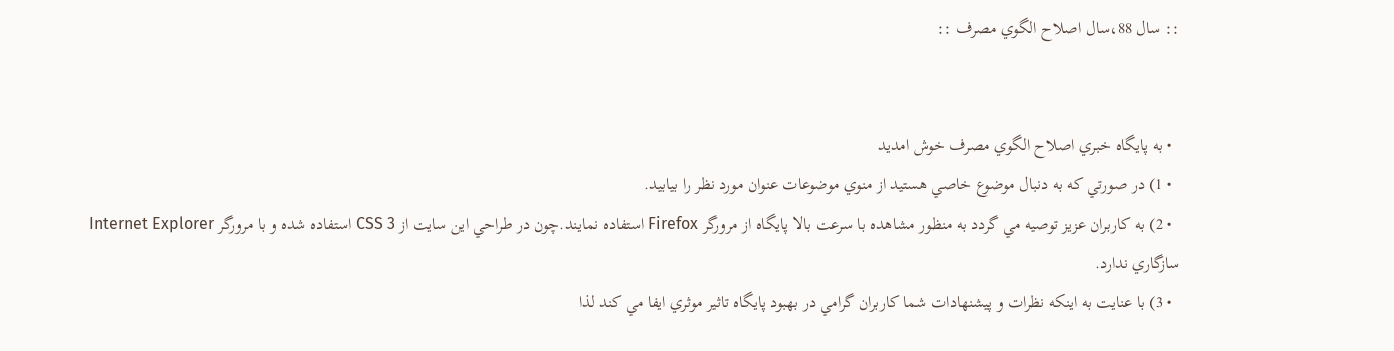:: سال 88،سال اصلاح الگوي مصرف ::


  • به پايگاه خبري اصلاح الگوي مصرف خوش امديد
  • 1) در صورتي که به دنبال موضوع خاصي هستيد از منوي موضوعات عنوان مورد نظر را بيابيد.
  • 2) به کاربران عزيز توصيه مي گردد به منظور مشاهده با سرعت بالا پايگاه از مرورگر Firefox استفاده نمايند.چون در طراحي اين سايت از CSS 3 استفاده شده و با مرورگر Internet Explorer سازگاري ندارد.
  • 3) با عنايت به اينکه نظرات و پيشنهادات شما کاربران گرامي در بهبود پايگاه تاثير موثري ايفا مي کند لذا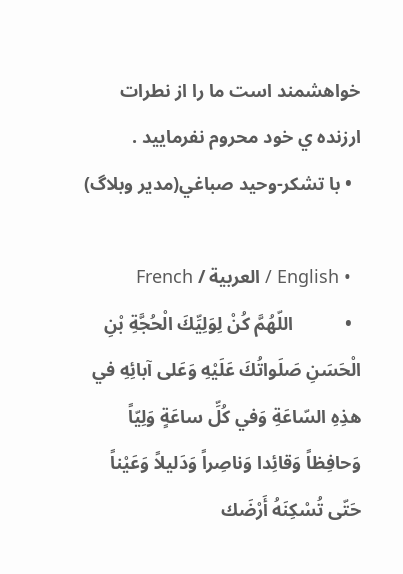خواهشمند است ما را از نطرات ارزنده ي خود محروم نفرماييد .
  • با تشکر-وحيد صباغي(مدير وبلاگ)

  • English / العربية / French
  •           اللّهُمَّ كُنْ لِوَلِيِّكَ الْحُجَّةِ بْنِ الْحَسَنِ صَلَواتُكَ عَلَيْهِ وَعَلى آبائِهِ في هذِهِ السّاعَةِ وَفي كُلِّ ساعَةٍ وَلِيّاً وَحافِظاً وَقائِدا وَناصِراً وَدَليلاً وَعَيْناً حَتّى تُسْكِنَهُ أَرْضَك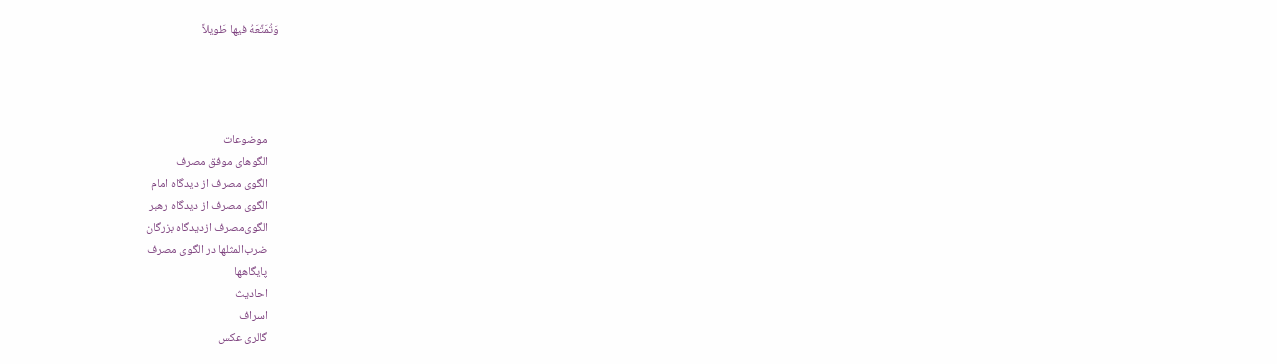وَتُمَتِّعَهُ فيها طَويلاً




    موضوعات
    الگوهای موفق مصرف
    الگوی مصرف از دیدگاه امام
    الگوی مصرف از دیدگاه رهبر
    الگوی‌مصرف ازدیدگاه بزرگان
    ضرب‌المثلها در الگوی مصرف
    پایگاهها
    احادیث
    اسراف
    گالری عکس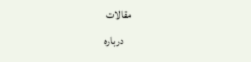مقالات
    درباره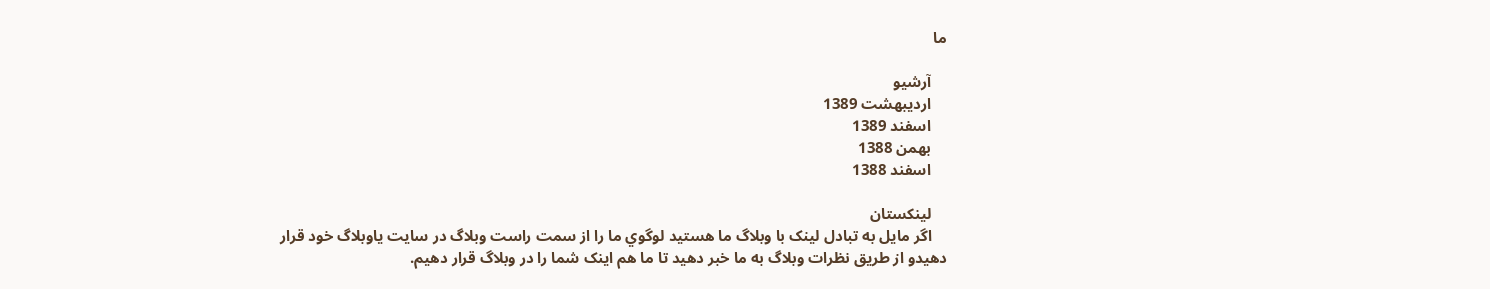ما

    آرشيو
    اردیبهشت 1389
    اسفند 1389
    بهمن 1388
    اسفند 1388

    لينکستان
    اگر مايل به تبادل لينک با وبلاگ ما هستيد لوگوي ما را از سمت راست وبلاگ در سايت ياوبلاگ خود قرار دهيدو از طريق نظرات وبلاگ به ما خبر دهيد تا ما هم اينک شما را در وبلاگ قرار دهيم.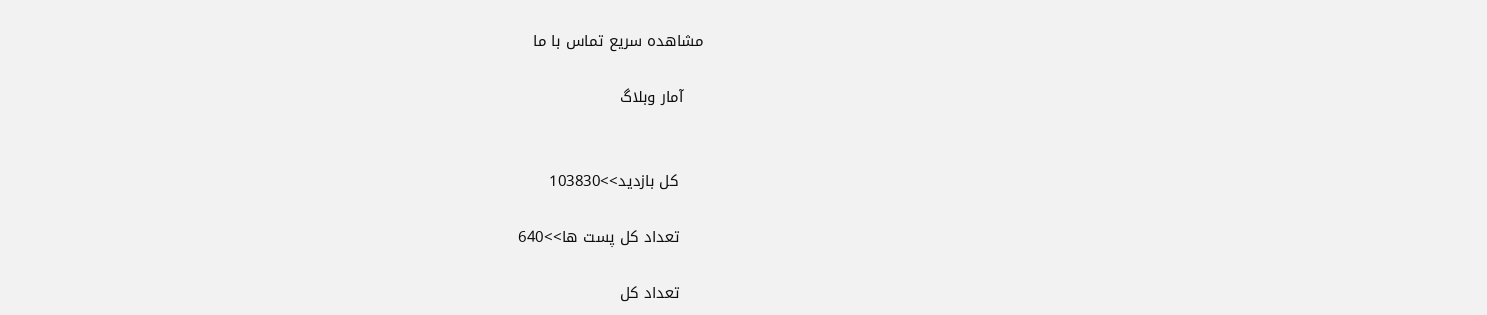مشاهده سريع تماس با ما

    آمار وبلاگ


     کل بازديد>>103830

     تعداد کل پست ها>>640

     تعداد کل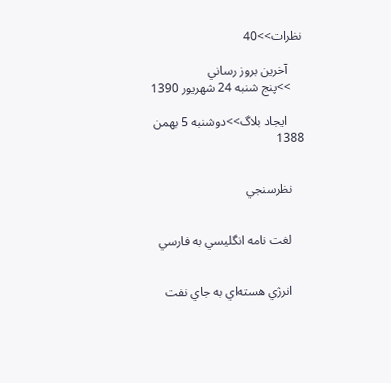نظرات>>40

     آخرين بروز رساني
    >>پنج شنبه 24 شهریور 1390

     ايجاد بلاگ>>دوشنبه 5 بهمن 1388


    نظرسنجي


    لغت نامه انگليسي به فارسي


    انرژي هسته‌اي به جاي نفت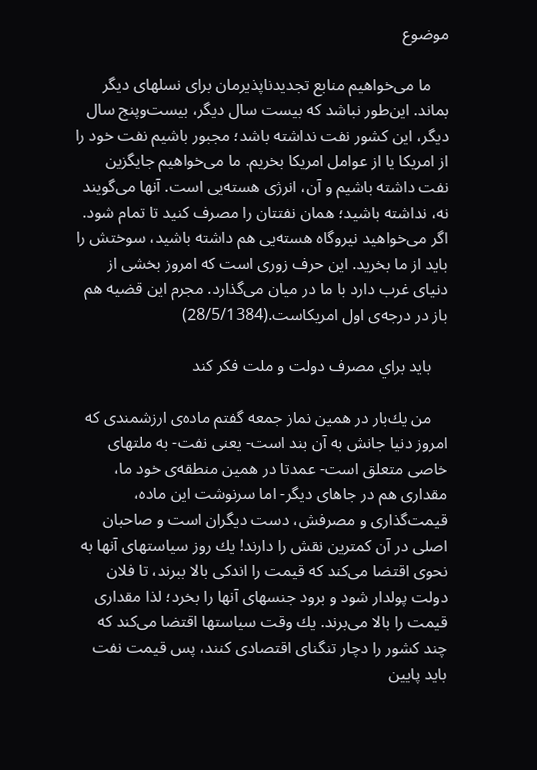موضوع

    ما مى‌خواهيم منابع تجديدناپذيرمان براى نسلهاى ديگر بماند. اين‌طور نباشد كه بيست سال ديگر، بيست‌وپنج سال ديگر، اين كشور نفت نداشته باشد؛ مجبور باشيم نفت خود را از امريكا يا از عوامل امريكا بخريم. ما مى‌خواهيم جايگزين نفت داشته باشيم و آن، انرژى هسته‌يى است. آنها مى‌گويند نه، نداشته باشيد؛ همان نفتتان را مصرف كنيد تا تمام شود. اگر مى‌خواهيد نيروگاه هسته‌يى هم داشته باشيد، سوختش را بايد از ما بخريد. اين حرف زورى است كه امروز بخشى از دنياى غرب دارد با ما در ميان مى‌گذارد. مجرم اين قضيه هم باز در درجه‌ى اول امريكاست.(28/5/1384)

    بايد براي مصرف دولت و ملت فكر كند

    من يك‌بار در همين نماز جمعه گفتم ماده‌ى ارزشمندى كه امروز دنيا جانش به آن بند است- يعنى نفت- به ملتهاى خاصى متعلق است- عمدتا در همين منطقه‌ى خود ما، مقدارى هم در جاهاى ديگر- اما سرنوشت اين ماده، قيمت‌گذارى و مصرفش، دست ديگران است و صاحبان اصلى در آن كمترين نقش را دارند! يك روز سياستهاى آنها به نحوى اقتضا مى‌كند كه قيمت را اندكى بالا ببرند، تا فلان دولت پولدار شود و برود جنسهاى آنها را بخرد؛ لذا مقدارى قيمت را بالا مى‌برند. يك وقت سياستها اقتضا مى‌كند كه چند كشور را دچار تنگناى اقتصادى كنند، پس قيمت نفت بايد پايين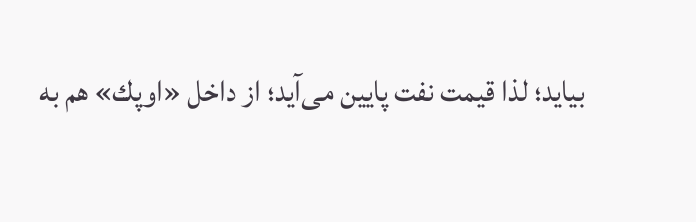بيايد؛ لذا قيمت نفت پايين مى‌آيد؛ از داخل «اوپك» هم به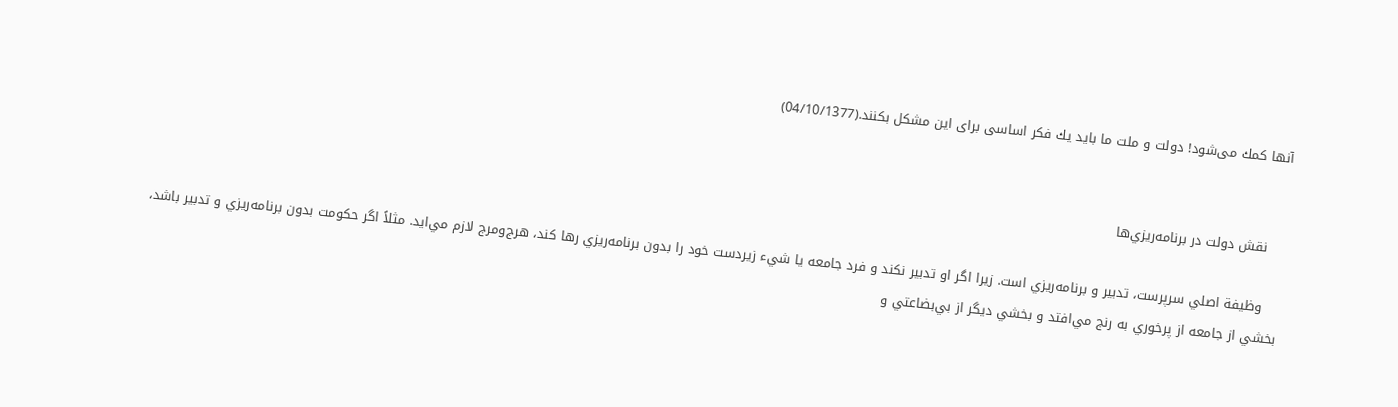آنها كمك مى‌شود! دولت و ملت ما بايد يك فكر اساسى براى اين مشكل بكنند.(04/10/1377)


    نقش دولت در برنامه‌ريزي‌ها

    وظيفة اصلي سرپرست، تدبير و برنامه‌ريزي است. زيرا اگر او تدبير نكند و فرد جامعه يا شيء زيردست خود را بدون برنامه‌ريزي رها كند، هرج‌ومرج لازم مي‌ايد. مثلاً اگر حكومت بدون برنامه‌ريزي و تدبير باشد، بخشي از جامعه از پرخوري به رنج مي‌افتد و بخشي ديگر از بي‌بضاعتي و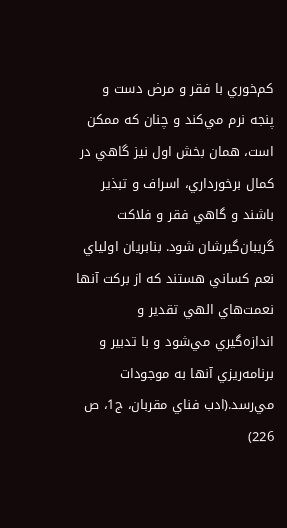كم‌خوري با فقر و مرض دست و پنجه نرم مي‌كند و چنان كه ممكن است، همان بخش اول نيز گاهي در كمال برخورداري، اسراف و تبذير باشند و گاهي فقر و فلاكت گريبان‌گيرشان شود. بنابريان اولياي نعم كساني هستند كه از بركت آنها نعمت‌هاي الهي تقدير و اندازه‌گيري مي‌شود و با تدبير و برنامه‌ريزي آنها به موجودات مي‌رسد.(ادب فناي مقربان، ج1، ص 226)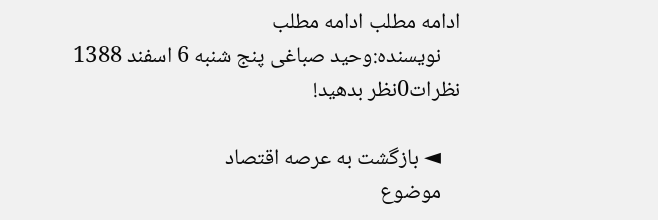ادامه مطلب ادامه مطلب
    نويسنده:وحید صباغی پنج شنبه 6 اسفند 1388   نظرات0نظر بدهيد!

    ◄ بازگشت به عرصه اقتصاد
    موضوع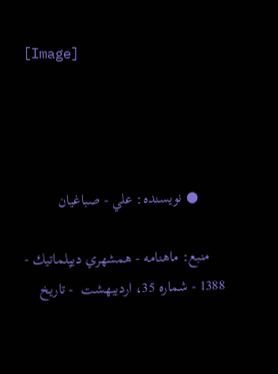[Image]




       ● نويسنده: علي - صباغيان

    منبع: ماهنامه - همشهري ديپلماتيك - 1388 - شماره 35، ارديبهشت  - تاريخ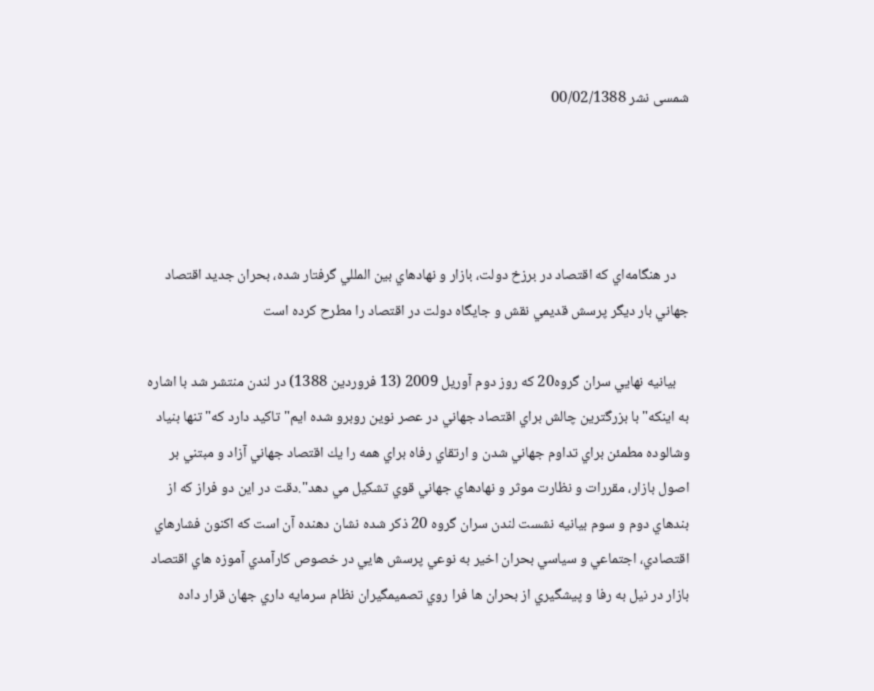شمسی نشر 00/02/1388




    در هنگامه‌اي كه اقتصاد در برزخ دولت، بازار و نهادهاي بين المللي گرفتار شده، بحران جديد اقتصاد جهاني بار ديگر پرسش قديمي نقش و جايگاه دولت در اقتصاد را مطرح كرده است

    بيانيه نهايي سران گروه20 كه روز دوم آوريل 2009 (13 فروردين 1388) در لندن منتشر شد با اشاره به اينكه"با بزرگترين چالش براي اقتصاد جهاني در عصر نوين روبرو شده ايم" تاكيد دارد كه"تنها بنياد وشالوده مطمئن براي تداوم جهاني شدن و ارتقاي رفاه براي همه را يك اقتصاد جهاني آزاد و مبتني بر اصول بازار، مقررات و نظارت موثر و نهادهاي جهاني قوي تشكيل مي دهد".دقت در اين دو فراز كه از بندهاي دوم و سوم بيانيه نشست لندن سران گروه 20 ذكر شده نشان دهنده آن است كه اكنون فشارهاي اقتصادي، اجتماعي و سياسي بحران اخير به نوعي پرسش هايي در خصوص كارآمدي آموزه هاي اقتصاد بازار در نيل به رفا و پيشگيري از بحران ها فرا روي تصميمگيران نظام سرمايه داري جهان قرار داده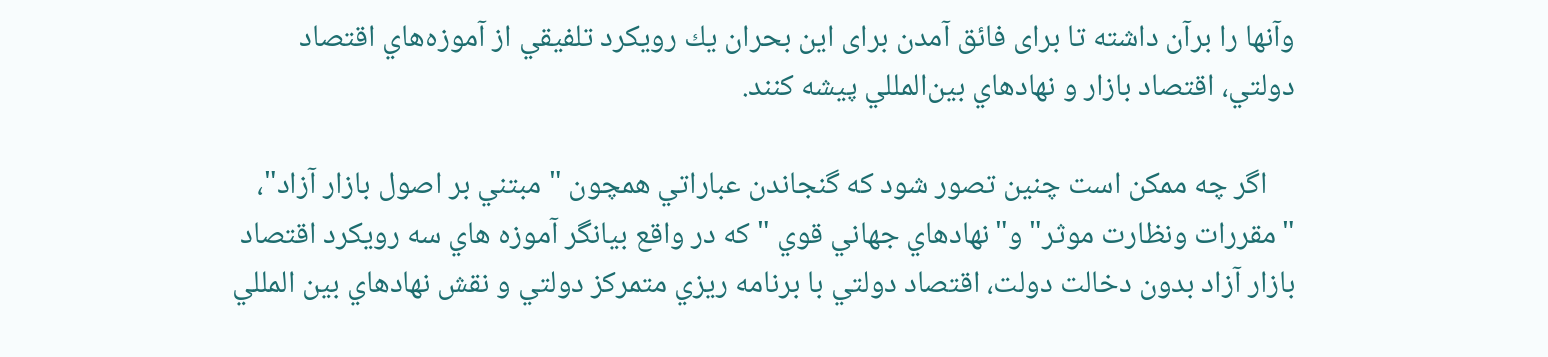وآنها را برآن داشته تا برای فائق آمدن برای این بحران يك رويكرد تلفيقي از آموزه‌هاي اقتصاد دولتي، اقتصاد بازار و نهادهاي بين‌المللي پيشه كنند.

    اگر چه ممكن است چنين تصور شود كه گنجاندن عباراتي همچون "مبتني بر اصول بازار آزاد"، "مقررات ونظارت موثر" و"نهادهاي جهاني قوي "كه در واقع بيانگر آموزه هاي سه رويكرد اقتصاد بازار آزاد بدون دخالت دولت، اقتصاد دولتي با برنامه ريزي متمركز دولتي و نقش نهادهاي بين المللي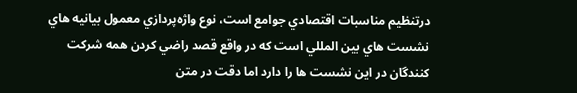درتنظيم مناسبات اقتصادي جوامع است، نوع واژه‌پردازي معمول بيانيه هاي نشست هاي بين المللي است كه در واقع قصد راضي كردن همه شركت كنندگان در اين نشست ها را دارد اما دقت در متن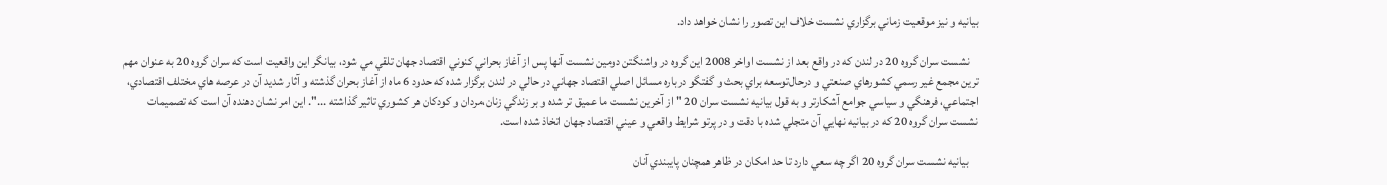بيانيه و نيز موقعيت زماني برگزاري نشست خلاف اين تصور را نشان خواهد داد.

    نشست سران گروه 20 در لندن كه در واقع بعد از نشست اواخر 2008 اين گروه در واشنگتن دومين نشست آنها پس از آغاز بحراني كنوني اقتصاد جهان تلقي مي شود، بيانگر اين واقعيت است كه سران گروه 20 به عنوان مهم ترين مجمع غير رسمي كشورها‌ي صنعتي و درحال‌توسعه براي بحث و گفتگو درباره مسائل اصلي اقتصاد جهاني در حالي در لندن برگزار شده كه حدود 6 ماه از آغاز بحران گذشته و آثار شديد آن در عرصه هاي مختلف اقتصادي، اجتماعي، فرهنگي و سياسي جوامع آشكارتر و به قول بيانيه نشست سران 20 "از آخرين نشست ما عميق تر شده و بر زندگي زنان،مردان و كودكان هر كشوري تاثير گذاشته ...". اين امر نشان دهنده آن است كه تصميمات نشست سران گروه 20 كه در بيانيه نهايي آن متجلي شده با دقت و در پرتو شرايط واقعي و عيني اقتصاد جهان اتخاذ شده است.

    بيانيه نشست سران گروه 20 اگر چه سعي دارد تا حد امكان در ظاهر همچنان پايبندي آنان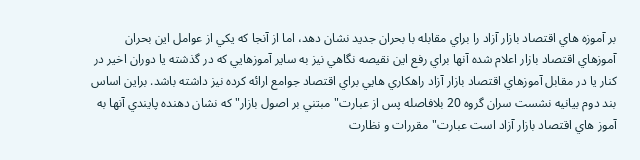بر آموزه هاي اقتصاد بازار آزاد را براي مقابله با بحران جديد نشان دهد، اما از آنجا كه يكي از عوامل اين بحران آموزهاي اقتصاد بازار اعلام شده آنها براي رفع اين نقيصه نگاهي نيز به ساير آموزهايي كه در گذشته يا دوران اخير در كنار يا در مقابل آموزهاي اقتصاد بازار آزاد راهكاري هايي براي اقتصاد جوامع ارائه كرده نيز داشته باشد. براين اساس بند دوم بيانيه نشست سران گروه 20 بلافاصله پس از عبارت" مبتني بر اصول بازار" كه نشان دهنده پايندي آنها به آموز هاي اقتصاد بازار آزاد است عبارت"مقررات و نظارت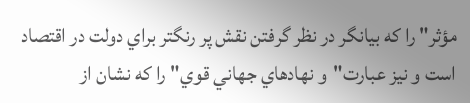مؤثر" را كه بيانگر در نظر گرفتن نقش پر رنگتر براي دولت در اقتصاد است و نيز عبارت"و نهادها‌ي جهاني قو‌ي" را كه نشان از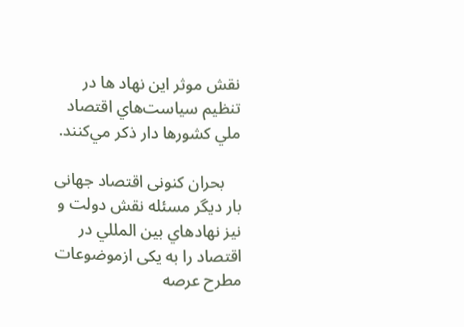نقش موثر اين نهاد ها در تنظيم سياست‌هاي اقتصاد ملي كشورها دار ذكر مي‌كنند.

    بحران کنونی اقتصاد جهانی بار دیگر مسئله نقش دولت و نيز نهادهاي بين المللي در اقتصاد را به یکی ازموضوعات مطرح عرصه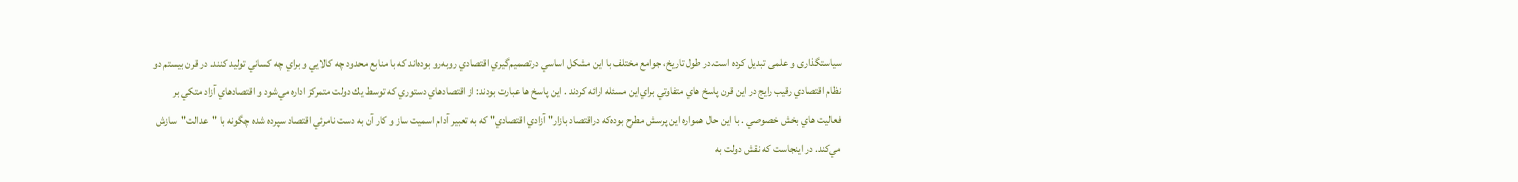سياستگذاری و علمی تبدیل کرده است.در طول‌ تاريخ‌، جوامع‌ مختلف‌ با اين‌ مشكل‌ اساسي‌ درتصميم‌گيري‌ اقتصادي‌ روبه‌رو بوده‌اند كه‌ با منابع‌ محدود چه‌ كالايي‌ و براي‌ چه‌ كساني‌ توليد كنند. در قرن‌ بيستم‌ دو نظام‌ اقتصادي‌ رقيب رايج‌ در اين‌ قرن‌ پاسخ هاي‌ متفاوتي‌ براي‌اين‌ مسئله‌ ارائه‌ كردند . اين‌ پاسخ ها عبارت‌ بودند: از اقتصادهاي‌ دستوري‌ كه‌ توسط يك‌ دولت‌ متمركز اداره‌ مي‌شود و اقتصادهاي‌ آزاد متكي‌ بر فعاليت هاي‌ بخش‌ خصوصي‌ . با اين‌ حال همواره‌ اين‌ پرسش‌ مطرح‌ بوده‌كه‌ دراقتصاد بازار" آزادي‌ اقتصادي" كه به تعبير آدام اسميت ساز و كار آن به دست نامرئي اقتصاد سپرده شده چگونه‌ با "عدالت‌"سازش‌ مي‌كند. در اينجاست‌ كه‌ نقش‌ دولت‌ به‌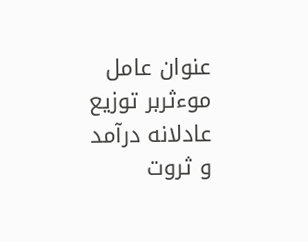عنوان‌ عامل‌ موءثربر توزيع‌ عادلانه‌ درآمد و ثروت‌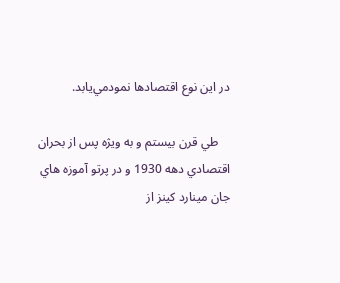در اين‌ نوع‌ اقتصادها نمودمي‌يابد.

    طي‌ قرن‌ بيستم‌ و به ويژه پس از بحران اقتصادي دهه 1930 و در پرتو آموزه هاي جان مينارد كينز از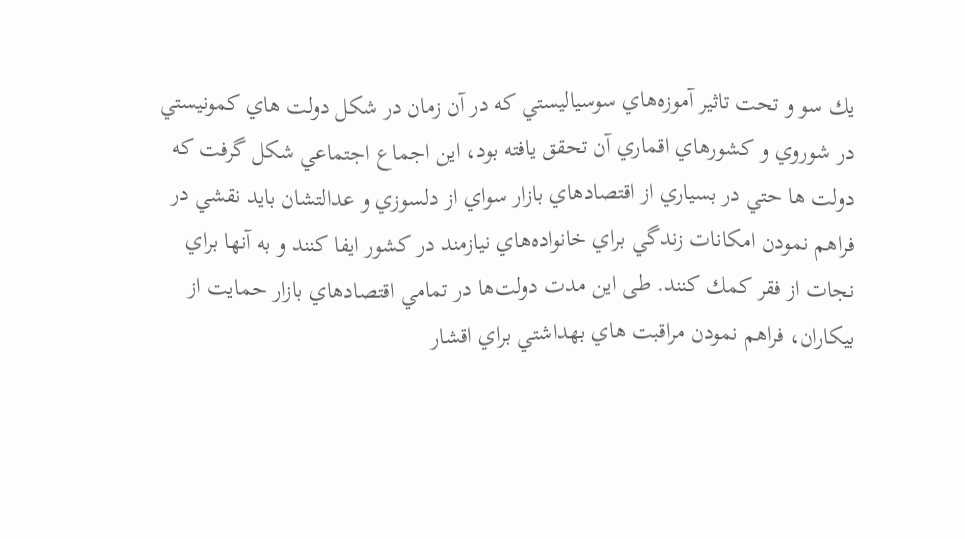يك سو و تحت تاثير آموزه‌هاي سوسياليستي كه در آن زمان در شكل دولت هاي كمونيستي در شوروي و كشورهاي اقماري آن تحقق يافته بود، اين‌ اجماع‌ اجتماعي‌ شكل‌ گرفت‌ كه‌ دولت ها حتي در بسياري‌ از اقتصادهاي‌ بازار سواي‌ از دلسوزي‌ و عدالتشان ‌بايد نقشي‌ در فراهم‌ نمودن‌ امكانات‌ زندگي‌ براي ‌خانواده‌هاي‌ نيازمند در كشور ايفا كنند و به‌ آنها براي‌ نجات‌ از فقر كمك‌ كنند. طی این مدت دولت‌ها در تمامي‌ اقتصادهاي‌ بازار حمایت از بيكاران‌، فراهم نمودن مراقبت هاي‌ بهداشتي‌ براي‌ اقشار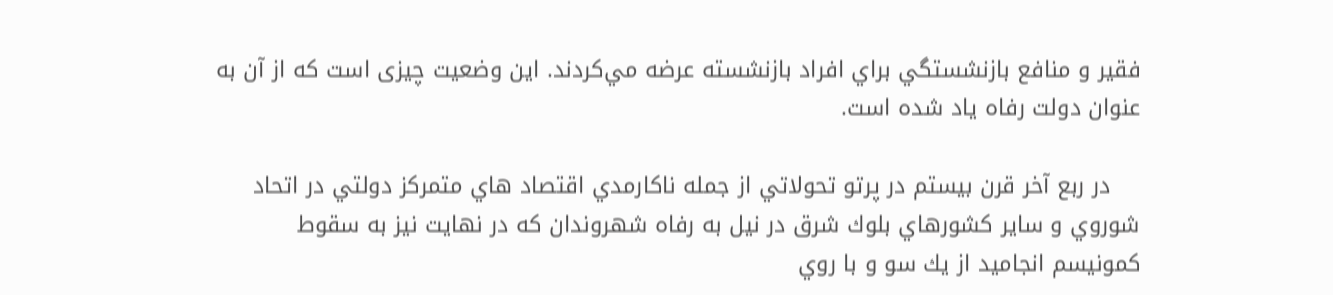فقير و منافع‌ بازنشستگي‌ براي‌ افراد بازنشسته‌ عرضه‌ مي‌کردند. این وضعیت چیزی است که از آن به عنوان دولت رفاه یاد شده است.

    در ربع آخر قرن بیستم در پرتو تحولاتي از جمله ناكارمدي اقتصاد هاي متمركز دولتي در اتحاد شوروي و ساير كشورهاي بلوك شرق در نيل به رفاه شهروندان كه در نهايت نيز به سقوط كمونيسم انجاميد از يك سو و با روي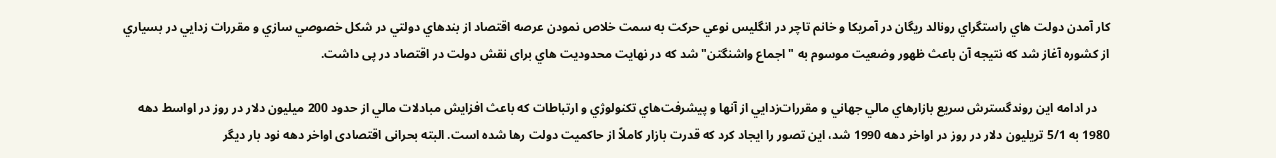كار آمدن دولت هاي راستگراي رونالد ريگان در آمريكا و خانم تاچر در انگليس نوعي حركت به سمت خلاص نمودن عرصه اقتصاد از بندهاي دولتي در شكل خصوصي سازي و مقررات زدايي در بسياري از كشوره آغاز شد که نتیجه آن باعث ظهور وضعیت موسوم به " اجماع واشنگتن" شد كه در نهایت محدوديت هاي برای نقش دولت در اقتصاد در پی داشت.

    در ادامه این روندگسترش سريع بازارهاي مالي جهاني و مقررات‌زدايي از آنها و پيشرفت‌هاي تكنولوژي و ارتباطات كه باعث افزايش مبادلات مالي از حدود 200 ميليون دلار در روز در اواسط دهه 1980 به 5/1 تريليون دلار در روز در اواخر دهه 1990 شد، اين تصور را ایجاد کرد كه قدرت بازار كاملاً از حاكميت دولت رها شده است. البته بحرانی اقتصادی اواخر دهه نود بار دیگر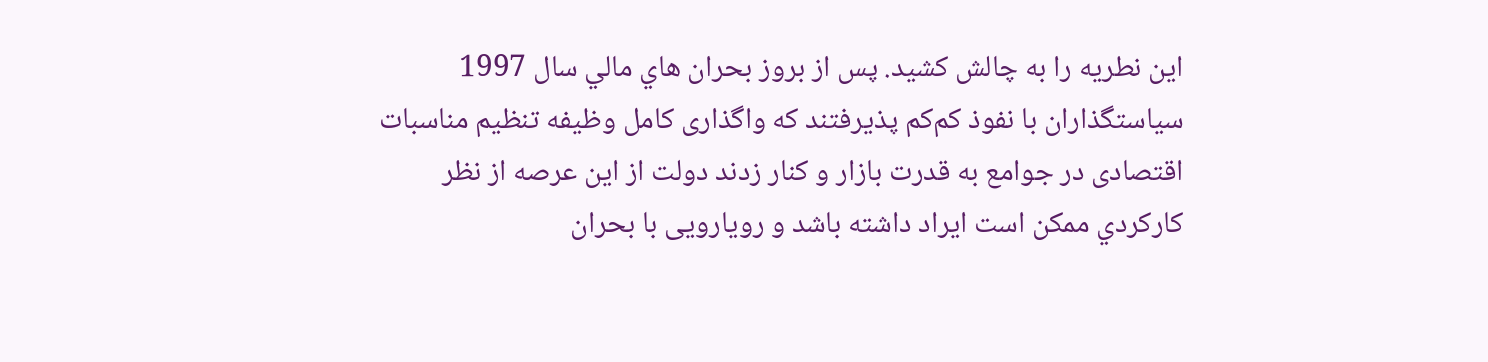این نطریه را به چالش کشید. پس از بروز بحران هاي مالي سال 1997 سياستگذاران با نفوذ كم‌كم پذيرفتند كه واگذاری کامل وظیفه تنظیم مناسبات اقتصادی در جوامع به قدرت بازار و کنار زدند دولت از این عرصه از نظر كاركردي ممكن است ايراد داشته باشد و رویارویی با بحران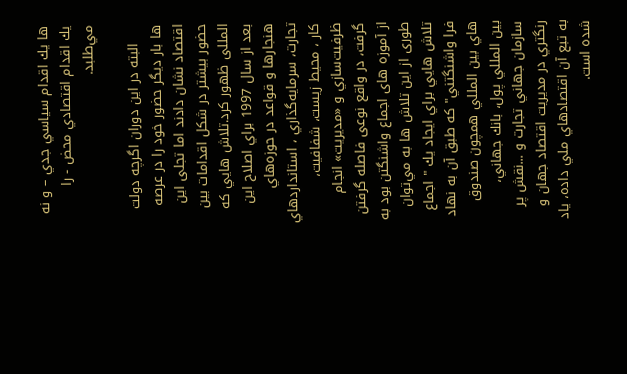ها يك اقدام سياسي جدي – و نه يك اقدام اقتصادي محض - را مي‌طلبد.

    البته در این دوران اگرچه دولت ها بار دیگر حضور خود را در عرصه اقتصاد نشان دادند اما تجلی این حضور بیشتر در شکل اقدامات بین المللی ظهور کرد.تلاش هايي كه بعد از سال 1997 براي اصلاح اين هنجارها و قواعد در حوزه‌هاي تجارت، سرمايه‌‌گذاري ، استانداردهاي كار ، محيط زيست، شفافيت، ظرفيت‌سازي و «مديريت» انجام گرفت، در واقع نوعی فاصله گرفتن از آموزه های اجماع واشنگتن بود به طوری از این تلاش ها به مي‌توان تلاش هايي براي ايجاد يك " اجماع فرا واشنگتني" كه طبق آن به نهاد هاي بين المللي همچون صندوق بين المللي پول، بانك جهاني، سازمان جهاني تجارت و ...نقش پر رنگتري در مديريت اقتصاد جهان و به تبع آن اقتصادهاي ملي داده، یاد شده است.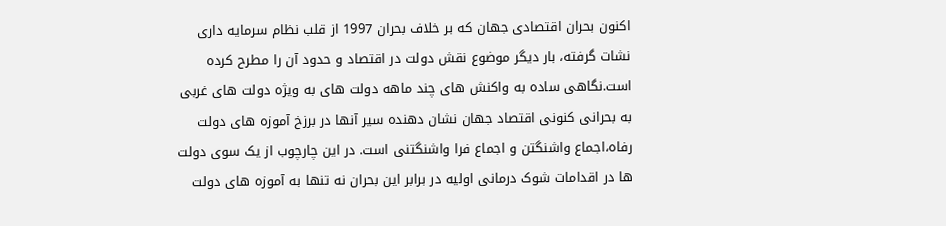اکنون بحران اقتصادی جهان که بر خلاف بحران 1997 از قلب نظام سرمایه داری نشات گرفته، بار دیگر موضوع نقش دولت در اقتصاد و حدود آن را مطرح کرده است.نگاهی ساده به واکنش های چند ماهه دولت های به ویژه دولت های غربی به بحرانی کنونی اقتصاد جهان نشان دهنده سیر آنها در برزخ آموزه های دولت رفاه،اجماع واشنگتن و اجماع فرا واشنگتنی است. در این چارچوب از یک سوی دولت ها در اقدامات شوک درمانی اولیه در برابر این بحران نه تنها به آموزه های دولت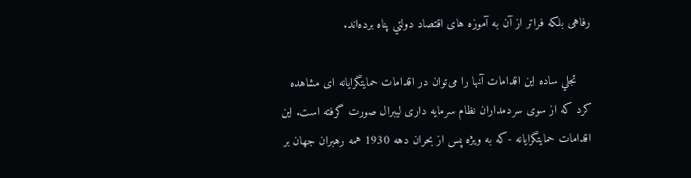رفاهی بلکه فراتر از آن به آموزه های اقتصاد دولتي پناه برده‌اند.

    تجلي ساده این اقدامات آنها را می‌توان در اقدامات حمایتگرایانه ای مشاهده کرد که از سوی سردمداران نظام سرمایه داری لیبرال صورت گرفته است. این اقدامات حمایتگرایانه -که به ویژه پس از بحران دهه 1930 همه رهبران جهان بر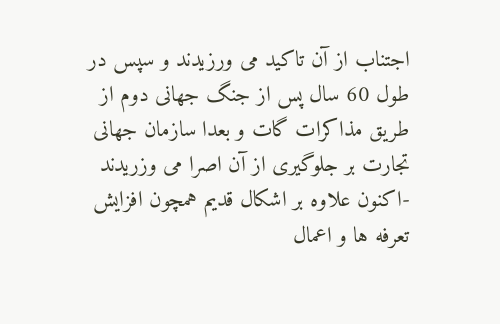اجتناب از آن تاکید می ورزیدند و سپس در طول 60 سال پس از جنگ جهانی دوم از طریق مذاکرات گات و بعدا سازمان جهانی تجارت بر جلوگیری از آن اصرا می وزریدند -اکنون علاوه بر اشکال قدیم همچون افزایش تعرفه ها و اعمال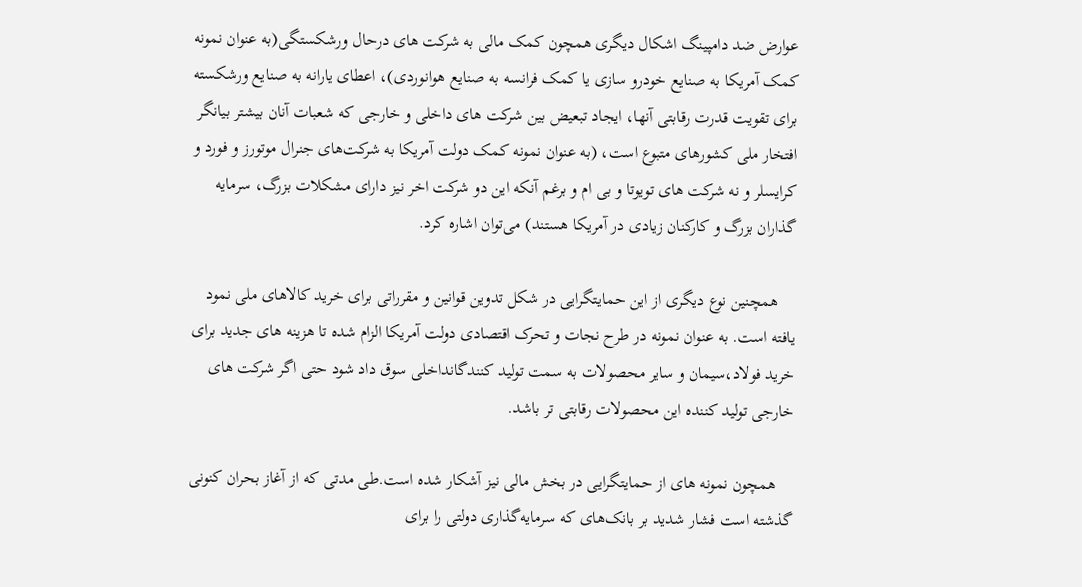عوارض ضد دامپینگ اشکال دیگری همچون کمک مالی به شرکت های درحال ورشکستگی(به عنوان نمونه کمک آمریکا به صنایع خودرو سازی یا کمک فرانسه به صنایع هوانوردی)، اعطای یارانه به صنایع ورشکسته برای تقویت قدرت رقابتی آنها، ایجاد تبعیض بین شرکت های داخلی و خارجی که شعبات آنان بیشتر بیانگر افتخار ملی کشورهای متبوع است، (به عنوان نمونه کمک دولت آمریکا به شرکت‌های جنرال موتورز و فورد و کرایسلر و نه شرکت های تویوتا و بی ام و برغم آنکه این دو شرکت اخر نیز دارای مشکلات بزرگ، سرمایه گذاران بزرگ و کارکنان زیادی در آمریکا هستند) می‌توان اشاره کرد.

    همچنین نوع دیگری از این حمایتگرایی در شکل تدوین قوانین و مقرراتی برای خرید کالاهای ملی نمود یافته است. به عنوان نمونه در طرح نجات و تحرک اقتصادی دولت آمریکا الزام شده تا هزینه های جدید برای خرید فولاد،سیمان و سایر محصولات به سمت تولید کنندگانداخلی سوق داد شود حتی اگر شرکت های خارجی تولید کننده این محصولات رقابتی تر باشد.

    همچون نمونه های از حمایتگرایی در بخش مالی نیز آشکار شده است.طی مدتی که از آغاز بحران کنونی گذشته است فشار شدید بر بانک‌های که سرمایه‌گذاری دولتی را برای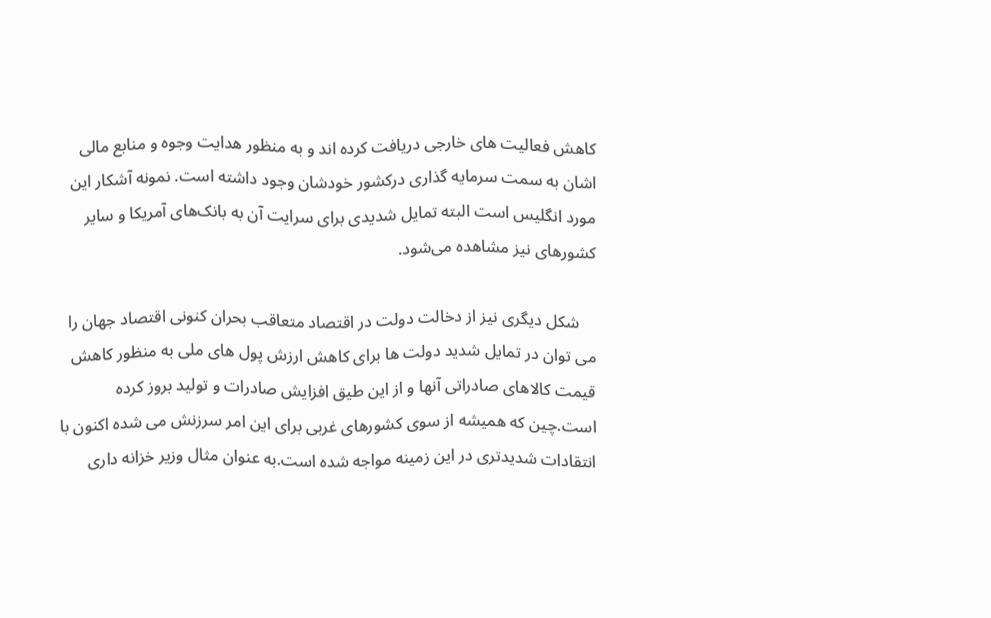کاهش فعالیت های خارجی دریافت کرده اند و به منظور هدایت وجوه و منابع مالی اشان به سمت سرمایه گذاری درکشور خودشان وجود داشته است. نمونه آشکار این مورد انگلیس است البته تمایل شدیدی برای سرایت آن به بانک‌های آمریکا و سایر کشورهای نیز مشاهده می‌شود.

    شکل دیگری نیز از دخالت دولت در اقتصاد متعاقب بحران کنونی اقتصاد جهان را می توان در تمایل شدید دولت ها برای کاهش ارزش پول های ملی به منظور کاهش قیمت کالاهای صادراتی آنها و از این طیق افزایش صادرات و تولید بروز کرده است.چین که همیشه از سوی کشورهای غربی برای این امر سرزنش می شده اکنون با انتقادات شدیدتری در این زمینه مواجه شده است.به عنوان مثال وزیر خزانه داری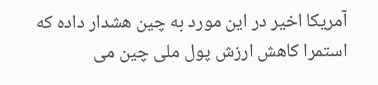آمریکا اخیر در این مورد به چین هشدار داده که استمرا کاهش ارزش پول ملی چین می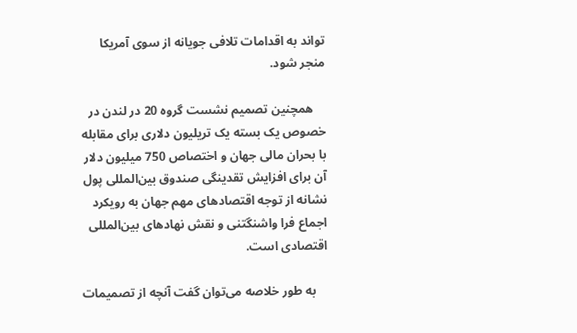تواند به اقدامات تلافی جویانه از سوی آمریکا منجر شود.

    همچنین تصمیم نشست گروه 20 در لندن در خصوص یک بسته یک تریلیون دلاری برای مقابله با بحران مالی جهان و اختصاص 750 میلیون دلار آن برای افزایش تقدینگی صندوق بین‌المللی پول نشانه از توجه اقتصاد‌های مهم جهان به رویکرد اجماع فرا واشنگتنی و نقش نهادهای بین‌المللی اقتصادی است.

    به طور خلاصه می‌توان گفت آنچه از تصمیمات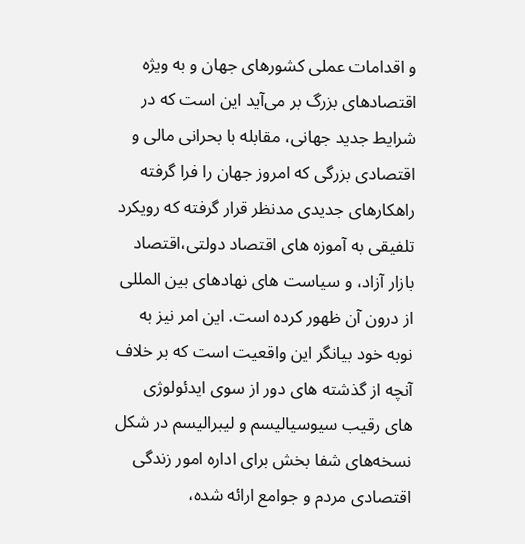و اقدامات عملی کشورهای جهان و به ویژه اقتصادهای بزرگ بر می‌آید این است که در شرایط جدید جهانی، مقابله با بحرانی مالی و اقتصادی بزرگی که امروز جهان را فرا گرفته راهکارهای جدیدی مدنظر قرار گرفته که رویکرد تلفیقی به آموزه های اقتصاد دولتی،اقتصاد بازار آزاد، و سیاست های نهادهای بین المللی از درون آن ظهور کرده است. این امر نیز به نوبه خود بیانگر این واقعیت است که بر خلاف آنچه از گذشته های دور از سوی ایدئولوژی های رقیب سیوسیالیسم و لیبرالیسم در شکل نسخه‌های شفا بخش برای اداره امور زندگی اقتصادی مردم و جوامع ارائه شده،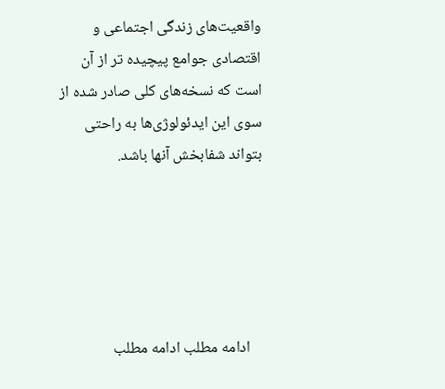واقعیت‌های زندگی اجتماعی و اقتصادی جوامع پیچیده تر از آن است که نسخه‌های کلی صادر شده از سوی این ایدئولوژی‌ها به راحتی بتواند شفابخش آنها باشد.





    ادامه مطلب ادامه مطلب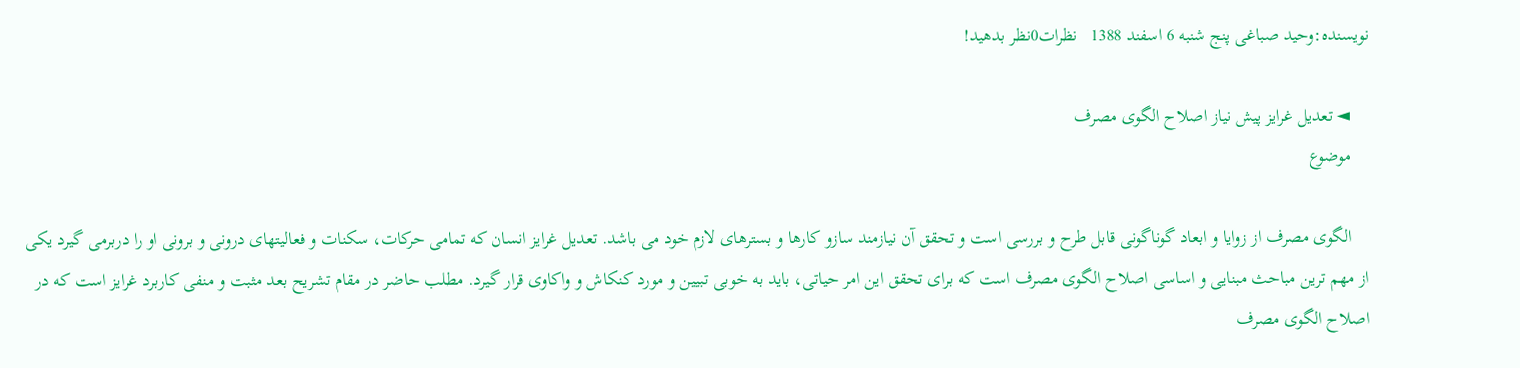نويسنده:وحید صباغی پنج شنبه 6 اسفند 1388   نظرات0نظر بدهيد!

    ◄ تعديل غرايز پيش نياز اصلاح الگوى مصرف
    موضوع

    الگوی مصرف از زوایا و ابعاد گوناگونی قابل طرح و بررسی است و تحقق آن نیازمند سازو کارها و بسترهای لازم خود می باشد. تعدیل غرایز انسان که تمامی حرکات، سکنات و فعالیتهای درونی و برونی او را دربرمی گیرد یکی از مهم ترین مباحث مبنایی و اساسی اصلاح الگوی مصرف است که برای تحقق این امر حیاتی، باید به خوبی تبیین و مورد کنکاش و واکاوی قرار گیرد. مطلب حاضر در مقام تشریح بعد مثبت و منفی کاربرد غرایز است که در اصلاح الگوی مصرف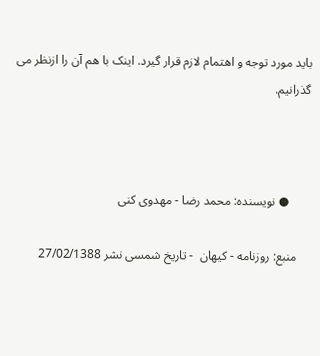باید مورد توجه و اهتمام لازم قرار گیرد. اینک با هم آن را ازنظر می گذرانیم.



       ● نويسنده: محمد رضا - مهدوی کنی

    منبع: روزنامه - کیهان  - تاريخ شمسی نشر 27/02/1388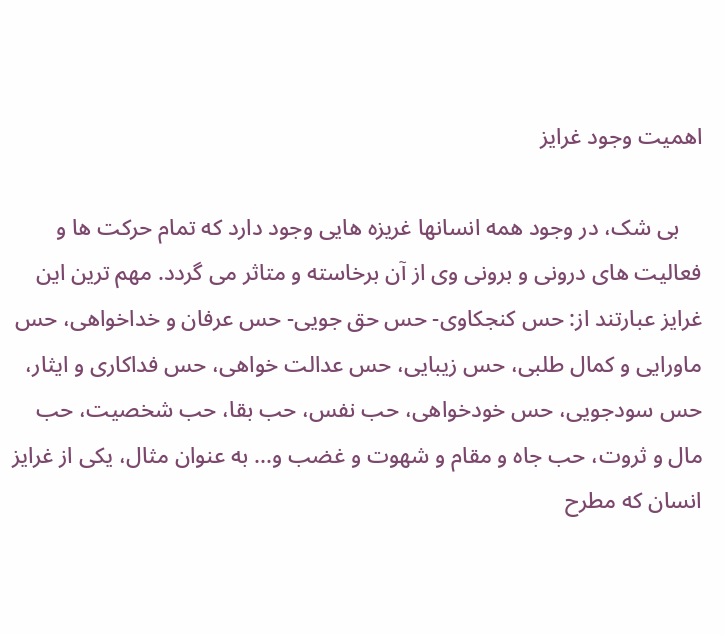اهمیت وجود غرایز

    بی شک، در وجود همه انسانها غریزه هایی وجود دارد که تمام حرکت ها و فعالیت های درونی و برونی وی از آن برخاسته و متاثر می گردد. مهم ترین این غرایز عبارتند از: حس کنجکاوی- حس حق جویی- حس عرفان و خداخواهی، حس ماورایی و کمال طلبی، حس زیبایی، حس عدالت خواهی، حس فداکاری و ایثار، حس سودجویی، حس خودخواهی، حب نفس، حب بقا، حب شخصیت، حب مال و ثروت، حب جاه و مقام و شهوت و غضب و... به عنوان مثال، یکی از غرایز انسان که مطرح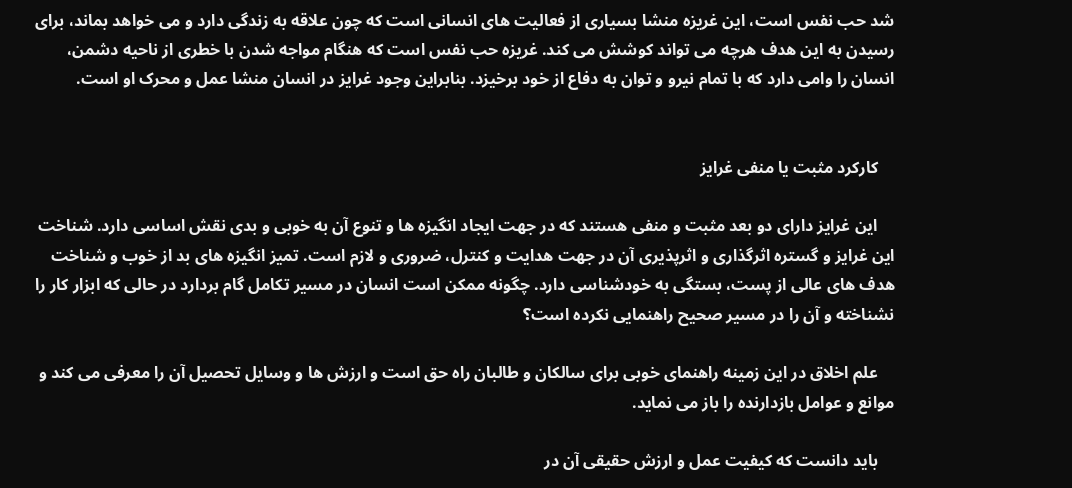شد حب نفس است، این غریزه منشا بسیاری از فعالیت های انسانی است که چون علاقه به زندگی دارد و می خواهد بماند، برای رسیدن به این هدف هرچه می تواند کوشش می کند. غریزه حب نفس است که هنگام مواجه شدن با خطری از ناحیه دشمن، انسان را وامی دارد که با تمام نیرو و توان به دفاع از خود برخیزد. بنابراین وجود غرایز در انسان منشا عمل و محرک او است.


    کارکرد مثبت یا منفی غرایز

    این غرایز دارای دو بعد مثبت و منفی هستند که در جهت ایجاد انگیزه ها و تنوع آن به خوبی و بدی نقش اساسی دارد. شناخت این غرایز و گستره اثرگذاری و اثرپذیری آن در جهت هدایت و کنترل، ضروری و لازم است. تمیز انگیزه های بد از خوب و شناخت هدف های عالی از پست، بستگی به خودشناسی دارد. چگونه ممکن است انسان در مسیر تکامل گام بردارد در حالی که ابزار کار را نشناخته و آن را در مسیر صحیح راهنمایی نکرده است؟

    علم اخلاق در این زمینه راهنمای خوبی برای سالکان و طالبان راه حق است و ارزش ها و وسایل تحصیل آن را معرفی می کند و موانع و عوامل بازدارنده را باز می نماید.

    باید دانست که کیفیت عمل و ارزش حقیقی آن در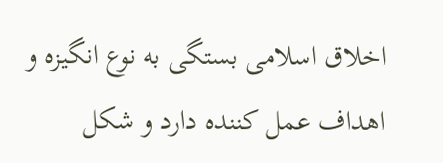اخلاق اسلامی بستگی به نوع انگیزه و اهداف عمل کننده دارد و شکل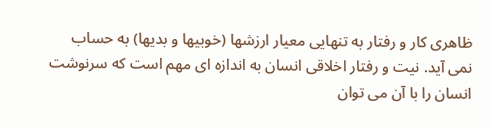ظاهری کار و رفتار به تنهایی معیار ارزشها (خوبیها و بدیها) به حساب نمی آید. نیت و رفتار اخلاقی انسان به اندازه ای مهم است که سرنوشت انسان را با آن می توان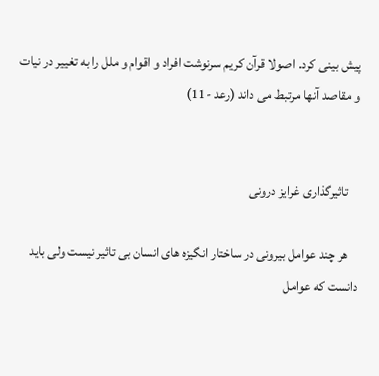پیش بینی کرد. اصولا قرآن کریم سرنوشت افراد و اقوام و ملل را به تغییر در نیات و مقاصد آنها مرتبط می داند (رعد -11)


    تاثیرگذاری غرایز درونی

    هر چند عوامل بیرونی در ساختار انگیزه های انسان بی تاثیر نیست ولی باید دانست که عوامل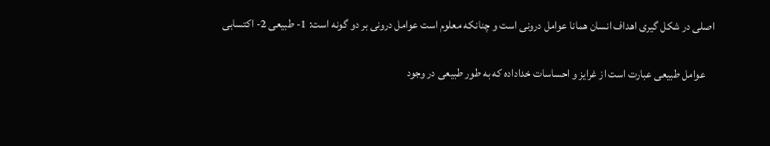اصلی در شکل گیری اهداف انسان همانا عوامل درونی است و چنانکه معلوم است عوامل درونی بر دو گونه است: 1- طبیعی 2- اکتسابی

    عوامل طبیعی عبارت است از غرایز و احساسات خداداده که به طور طبیعی در وجود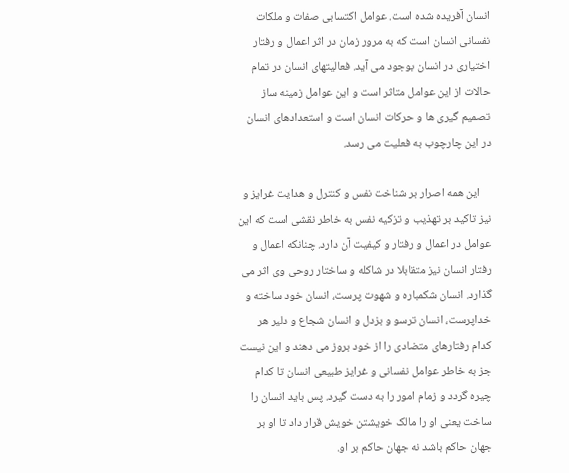انسان آفریده شده است. عوامل اکتسابی صفات و ملکات نفسانی انسان است که به مرور زمان در اثر اعمال و رفتار اختیاری در انسان بوجود می آید. فعالیتهای انسان در تمام حالات از این عوامل متاثر است و این عوامل زمینه ساز تصمیم گیری ها و حرکات انسان است و استعدادهای انسان در این چارچوب به فعلیت می رسد.

    این همه اصرار بر شناخت نفس و کنترل و هدایت غرایز و نیز تاکید بر تهذیب و تزکیه نفس به خاطر نقشی است که این عوامل در اعمال و رفتار و کیفیت آن دارد. چنانکه اعمال و رفتار انسان نیز متقابلا در شاکله و ساختار روحی وی اثر می گذارد. انسان شکمباره و شهوت پرست، انسان خود ساخته و خداپرست، انسان ترسو و بزدل و انسان شجاع و دلیر هر کدام رفتارهای متضادی را از خود بروز می دهند و این نیست جز به خاطر عوامل نفسانی و غرایز طبیعی انسان تا کدام چیره گردد و زمام امور را به دست گیرد. پس باید انسان را ساخت یعنی او را مالک خویشتن خویش قرار داد تا او بر جهان حاکم باشد نه جهان حاکم بر او.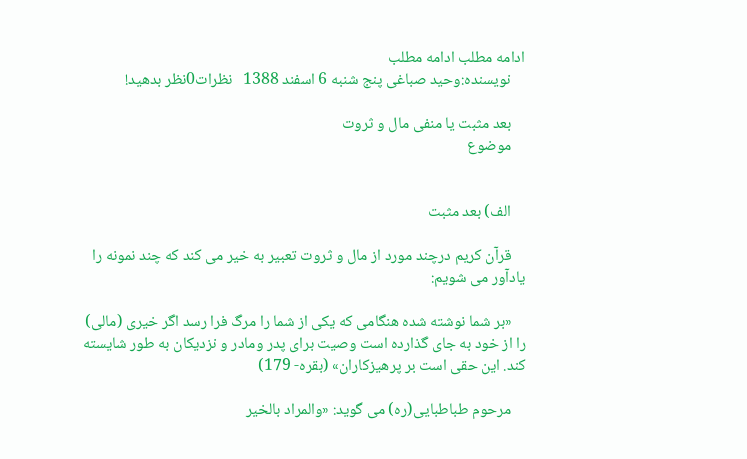ادامه مطلب ادامه مطلب
    نويسنده:وحید صباغی پنج شنبه 6 اسفند 1388   نظرات0نظر بدهيد!

    بعد مثبت یا منفی مال و ثروت
    موضوع


    الف) بعد مثبت

    قرآن کریم درچند مورد از مال و ثروت تعبیر به خیر می کند که چند نمونه را یادآور می شویم:

    «بر شما نوشته شده هنگامی که یکی از شما را مرگ فرا رسد اگر خیری (مالی) را از خود به جای گذارده است وصیت برای پدر ومادر و نزدیکان به طور شایسته کند. این حقی است بر پرهیزکاران» (بقره- 179)

    مرحوم طباطبایی(ره) می گوید: «والمراد بالخیر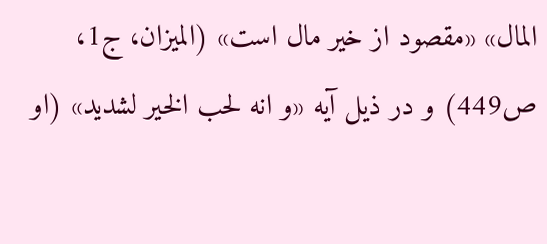المال» «مقصود از خیر مال است» (المیزان، ج1، ص449) و در ذیل آیه «و انه لحب الخیر لشدید» (او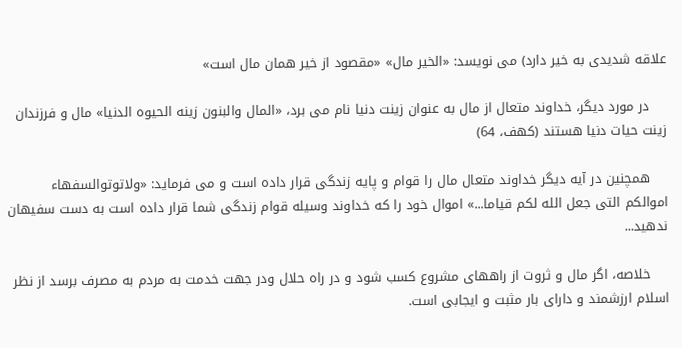علاقه شدیدی به خیر دارد) می نویسد: «الخیر مال» «مقصود از خیر همان مال است»

    در مورد دیگر، خداوند متعال از مال به عنوان زینت دنیا نام می برد، «المال والبنون زینه الحیوه الدنیا» مال و فرزندان زینت حیات دنیا هستند (کهف، 64)

    همچنین در آیه دیگر خداوند متعال مال را قوام و پایه زندگی قرار داده است و می فرماید: «ولاتوتوالسفهاء اموالکم التی جعل الله لکم قیاما...» اموال خود را که خداوند وسیله قوام زندگی شما قرار داده است به دست سفیهان ندهید...

    خلاصه، اگر مال و ثروت از راههای مشروع کسب شود و در راه حلال ودر جهت خدمت به مردم به مصرف برسد از نظر اسلام ارزشمند و دارای بار مثبت و ایجابی است.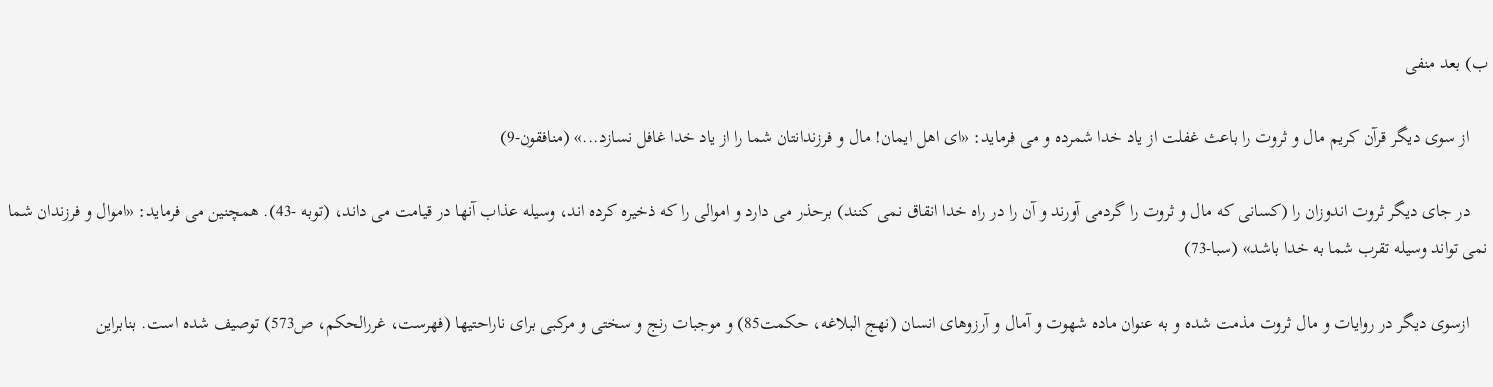ب) بعد منفی

    از سوی دیگر قرآن کریم مال و ثروت را باعث غفلت از یاد خدا شمرده و می فرماید: «ای اهل ایمان! مال و فرزندانتان شما را از یاد خدا غافل نسازد...» (منافقون-9)

    در جای دیگر ثروت اندوزان را (کسانی که مال و ثروت را گردمی آورند و آن را در راه خدا انقاق نمی کنند) برحذر می دارد و اموالی را که ذخیره کرده اند، وسیله عذاب آنها در قیامت می داند، (توبه -43). همچنین می فرماید: «اموال و فرزندان شما نمی تواند وسیله تقرب شما به خدا باشد» (سبا-73)

    ازسوی دیگر در روایات و مال ثروت مذمت شده و به عنوان ماده شهوت و آمال و آرزوهای انسان (نهج البلاغه، حکمت85) و موجبات رنج و سختی و مرکبی برای ناراحتیها (فهرست، غررالحکم، ص573) توصیف شده است. بنابراین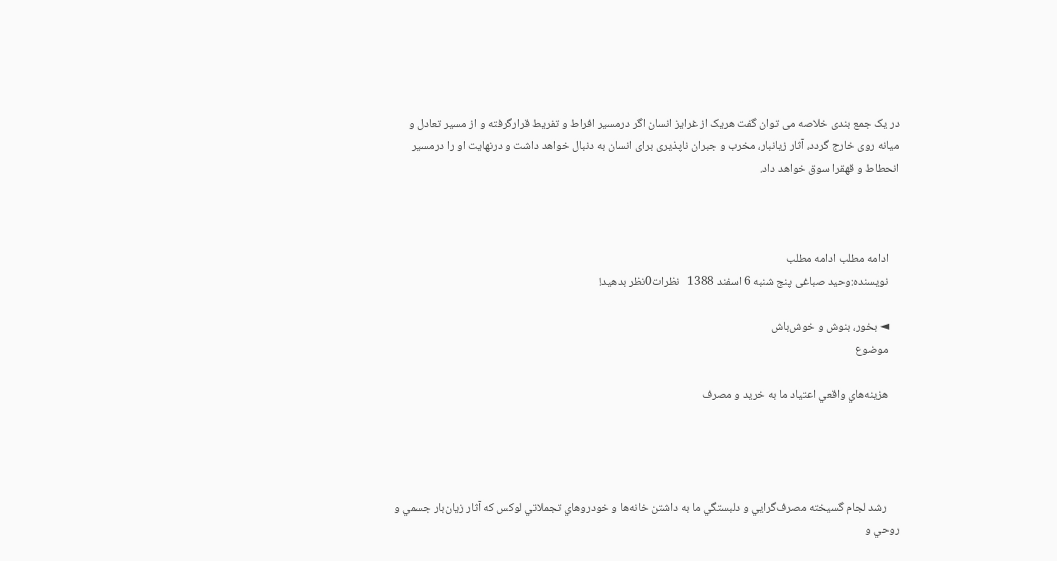در یک جمع بندی خلاصه می توان گفت هریک از غرایز انسان اگر درمسیر افراط و تفریط قرارگرفته و از مسیر تعادل و میانه روی خارج گردد، آثار زیانبار، مخرب و جبران ناپذیری برای انسان به دنبال خواهد داشت و درنهایت او را درمسیر انحطاط و قهقرا سوق خواهد داد.



    ادامه مطلب ادامه مطلب
    نويسنده:وحید صباغی پنج شنبه 6 اسفند 1388   نظرات0نظر بدهيد!

    ◄ بخور، بنوش و خوش‌باش
    موضوع

    هزينه‌هاي واقعي اعتياد ما به خريد و مصرف




     رشد لجام گسيخته مصرف‌گرايي و دلبستگي ما به داشتن خانه‌ها و خودروهاي تجملاتي لوکس که آثار زيان‌بار جسمي و روحي و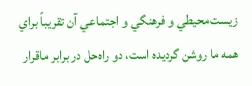زيست‌محيطي و فرهنگي و اجتماعي آن تقريباً براي همه ما روشن گرديده است، دو راه‌حل در برابر ماقرار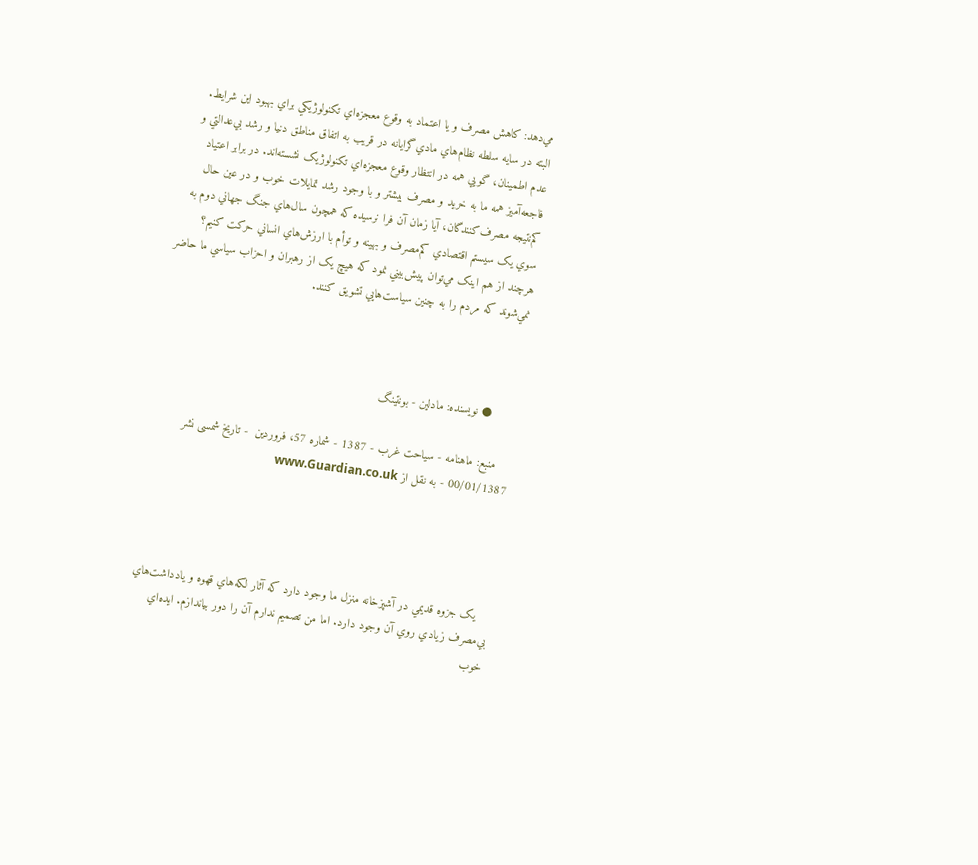مي‌دهد: کاهش مصرف و يا اعتماد به وقوع معجزه‌اي تکنولوژيکي براي بهبود اين شرايط. البته در سايه سلطه نظام‌هاي مادي‌گرايانه در قريب به اتفاق مناطق دنيا و رشد بي‌عدالتي و عدم اطمينان، گويي همه در انتظار وقوع معجزه‌اي تکنولوژيک نشسته‌اند. در برابر اعتياد فاجعه‌آميز همه ما به خريد و مصرف بيشتر و با وجود رشد تمايلات خوب و در عين حال کم‌نتيجه مصرف‌کنندگان، آيا زمان آن فرا نرسيده که همچون سال‌هاي جنگ جهاني دوم به سوي يک سيستم اقتصادي کم‌مصرف و بهينه و توأم با ارزش‌هاي انساني حرکت کنيم؟ هرچند از هم اينک مي‌توان پيش‌بيني نمود که هيچ يک از رهبران و احزاب سياسي ما حاضر نمي‌شوند که مردم را به چنين سياست‌هايي تشويق کنند.



       ● نويسنده: مادلين - بونتينگ

    منبع: ماهنامه - سياحت غرب - 1387 - شماره 57، فروردين  - تاريخ شمسی نشر 00/01/1387 - به نقل از www.Guardian.co.uk




    يک جزوه قديمي در آشپزخانه منزل ما وجود دارد که آثار لکه‌هاي قهوه و يادداشت‌هاي بي‌مصرف زيادي روي آن وجود دارد. اما من تصميم ندارم آن را دور بياندازم. ايده‌اي خوب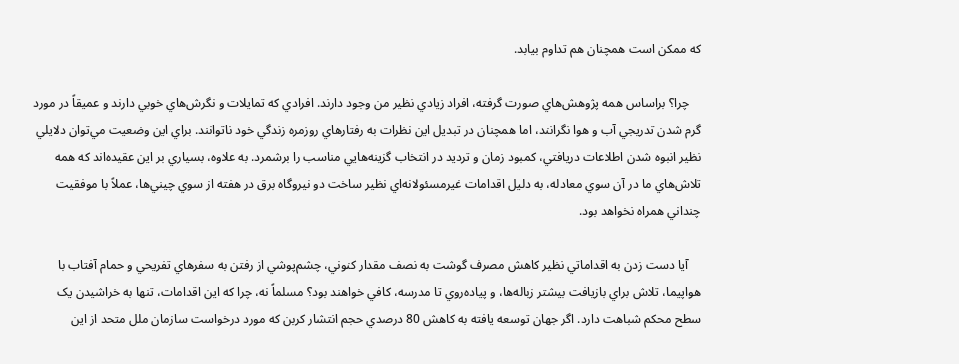که ممکن است همچنان هم تداوم بيابد.

    چرا؟ براساس همه پژوهش‌هاي صورت گرفته، افراد زيادي نظير من وجود دارند. افرادي که تمايلات و نگرش‌هاي خوبي دارند و عميقاً در مورد گرم شدن تدريجي آب و هوا نگرانند، اما همچنان در تبديل اين نظرات به رفتارهاي روزمره زندگي خود ناتوانند. براي اين وضعيت مي‌توان دلايلي نظير انبوه شدن اطلاعات دريافتي، کمبود زمان و ترديد در انتخاب گزينه‌هايي مناسب را برشمرد. به علاوه، بسياري بر اين عقيده‌اند که همه تلاش‌هاي ما در آن سوي معادله، به دليل اقدامات غيرمسئولانه‌اي نظير ساخت دو نيروگاه برق در هفته از سوي چيني‌ها، عملاً با موفقيت چنداني همراه نخواهد بود.

    آيا دست زدن به اقداماتي نظير کاهش مصرف گوشت به نصف مقدار کنوني، چشم‌پوشي از رفتن به سفرهاي تفريحي و حمام آفتاب با هواپيما، تلاش براي بازيافت بيشتر زباله‌ها، و پياده‌روي تا مدرسه، کافي خواهند بود؟ مسلماً نه، چرا که اين اقدامات، تنها به خراشيدن يک سطح محکم شباهت دارد. اگر جهان توسعه يافته به کاهش 80 درصدي حجم انتشار کربن که مورد درخواست سازمان ملل متحد از اين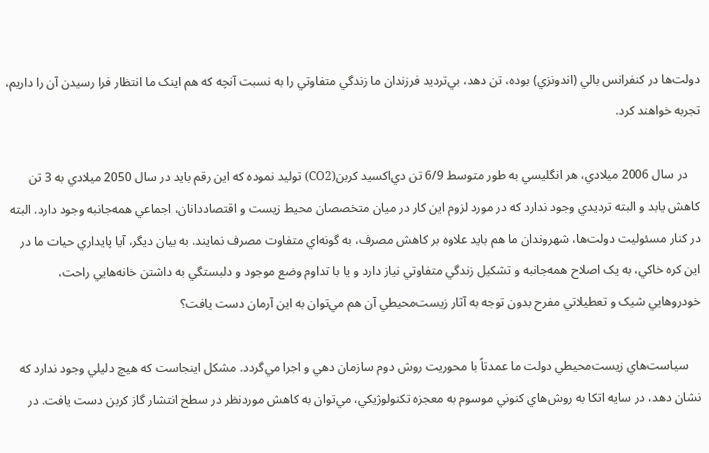دولت‌ها در کنفرانس بالي (اندونزي) بوده، تن دهد، بي‌ترديد فرزندان ما زندگي متفاوتي را به نسبت آنچه که هم اينک ما انتظار فرا رسيدن آن را داريم، تجربه خواهند کرد.

    در سال 2006 ميلادي، هر انگليسي به طور متوسط 6/9 تن دي‌اکسيد کربن(CO2) توليد نموده که اين رقم بايد در سال 2050 ميلادي به 3 تن کاهش يابد و البته ترديدي وجود ندارد که در مورد لزوم اين کار در ميان متخصصان محيط زيست و اقتصاددانان، اجماعي همه‌جانبه وجود دارد. البته در کنار مسئوليت دولت‌ها، شهروندان ما هم بايد علاوه بر کاهش مصرف، به گونه‌اي متفاوت مصرف نمايند. به بيان ديگر، آيا پايداري حيات ما در اين کره خاکي، به يک اصلاح همه‌جانبه و تشکيل زندگي متفاوتي نياز دارد و يا با تداوم وضع موجود و دلبستگي به داشتن خانه‌هايي راحت، خودروهايي شيک و تعطيلاتي مفرح بدون توجه به آثار زيست‌محيطي آن هم مي‌توان به اين آرمان دست يافت؟

    سياست‌هاي زيست‌محيطي دولت ما عمدتاً با محوريت روش دوم سازمان دهي و اجرا مي‌گردد. مشکل اينجاست که هيچ دليلي وجود ندارد که نشان دهد، در سايه اتکا به روش‌هاي کنوني موسوم به معجزه تکنولوژيکي، مي‌توان به کاهش موردنظر در سطح انتشار گاز کربن دست يافت. در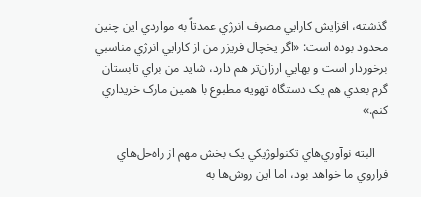گذشته، افزايش کارايي مصرف انرژي عمدتاً به مواردي اين چنين محدود بوده است: «اگر يخچال فريزر من از کارايي انرژي مناسبي برخوردار است و بهايي ارزان‌تر هم دارد، شايد من براي تابستان گرم بعدي هم يک دستگاه تهويه مطبوع با همين مارک خريداري کنم.»

    البته نوآوري‌هاي تکنولوژيکي يک بخش مهم از راه‌حل‌هاي فراروي ما خواهد بود، اما اين روش‌ها به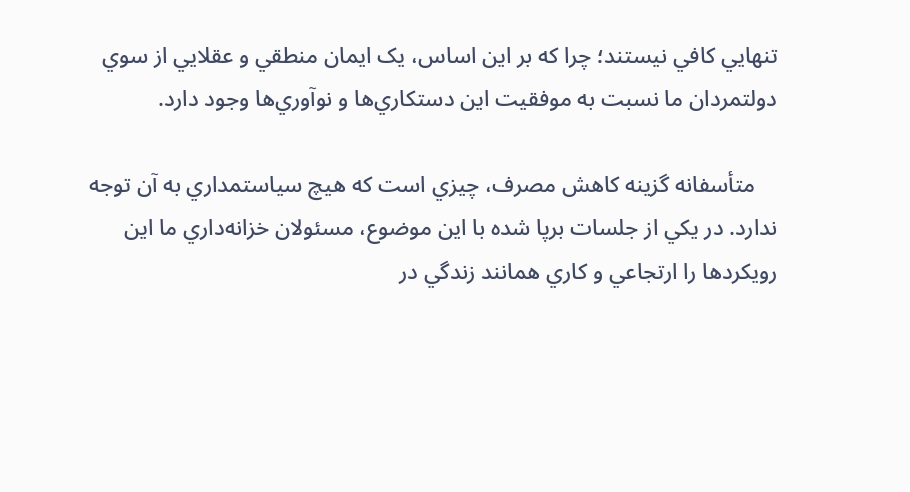تنهايي کافي نيستند؛ چرا که بر اين اساس، يک ايمان منطقي و عقلايي از سوي دولتمردان ما نسبت به موفقيت اين دستکاري‌ها و نوآوري‌ها وجود دارد.

    متأسفانه گزينه کاهش مصرف، چيزي است که هيچ سياستمداري به آن توجه ندارد. در يکي از جلسات برپا شده با اين موضوع، مسئولان خزانه‌داري ما اين رويکردها را ارتجاعي و کاري همانند زندگي در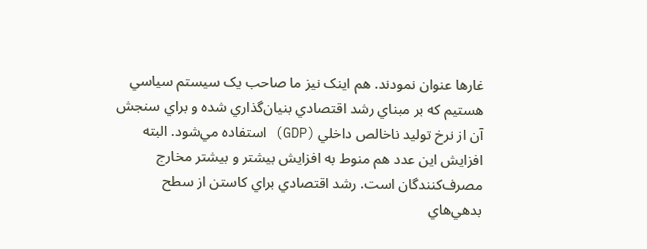غارها عنوان نمودند. هم اينک نيز ما صاحب يک سيستم سياسي هستيم که بر مبناي رشد اقتصادي بنيان‌گذاري شده و براي سنجش آن از نرخ توليد ناخالص داخلي (GDP) استفاده مي‌شود. البته افزايش اين عدد هم منوط به افزايش بيشتر و بيشتر مخارج مصرف‌کنندگان است. رشد اقتصادي براي کاستن از سطح بدهي‌هاي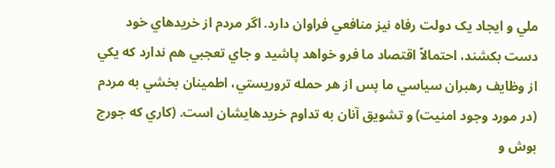ملي و ايجاد يک دولت رفاه نيز منافعي فراوان دارد. اگر مردم از خريدهاي خود دست بکشند، احتمالاً اقتصاد ما فرو خواهد پاشيد و جاي تعجبي هم ندارد که يکي از وظايف رهبران سياسي ما پس از هر حمله تروريستي، اطمينان بخشي به مردم (در مورد وجود امنيت) و تشويق آنان به تداوم خريدهايشان است. (کاري که جورج بوش و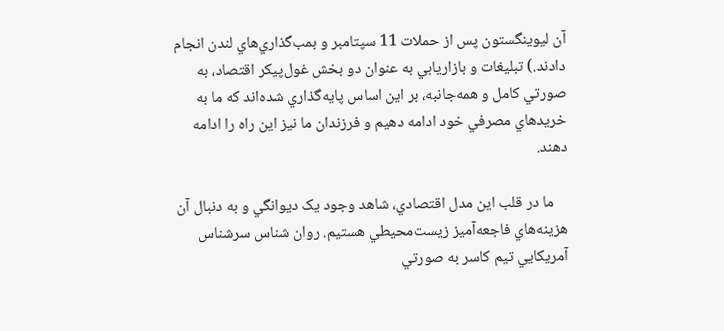آن ليوينگستون پس از حملات 11 سپتامبر و بمب‌گذاري‌هاي لندن انجام دادند.) تبليغات و بازاريابي به عنوان دو بخش غول‌پيکر اقتصاد، به صورتي کامل و همه‌جانبه، بر اين اساس پايه‌گذاري شده‌اند که ما به خريدهاي مصرفي خود ادامه دهيم و فرزندان ما نيز اين راه را ادامه دهند.

    ما در قلب اين مدل اقتصادي، شاهد وجود يک ديوانگي و به دنبال آن هزينه‌هاي فاجعه‌آميز زيست‌محيطي هستيم. روان شناس سرشناس آمريکايي تيم کاسر به صورتي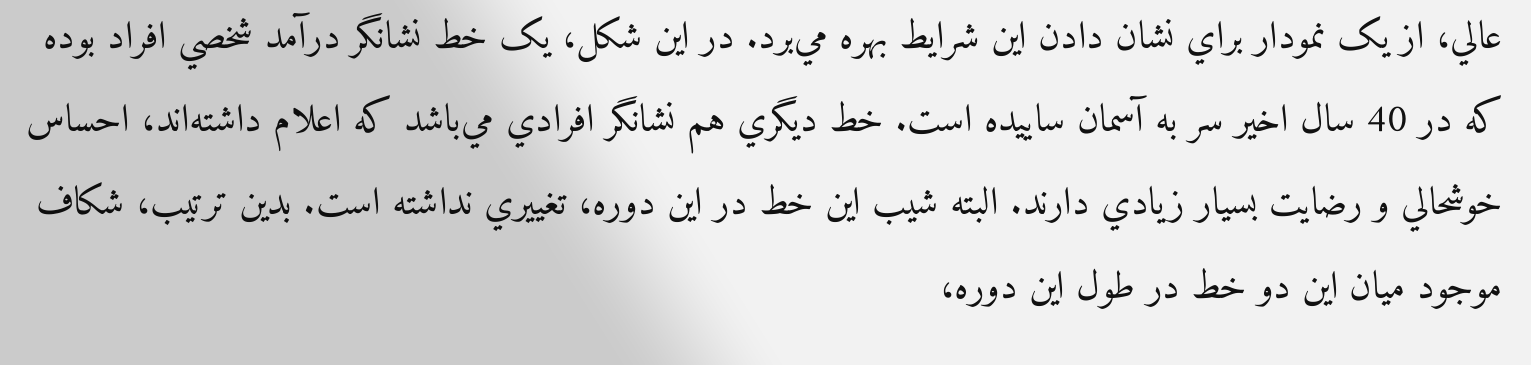عالي، از يک نمودار براي نشان دادن اين شرايط بهره مي‌برد. در اين شکل، يک خط نشانگر درآمد شخصي افراد بوده که در 40 سال اخير سر به آسمان ساييده است. خط ديگري هم نشانگر افرادي مي‌باشد که اعلام داشته‌اند، احساس خوشحالي و رضايت بسيار زيادي دارند. البته شيب اين خط در اين دوره، تغييري نداشته است. بدين ترتيب، شکاف موجود ميان اين دو خط در طول اين دوره،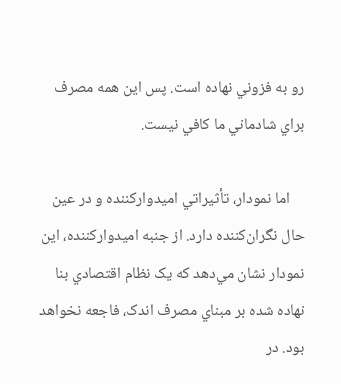رو به فزوني نهاده است. پس اين همه مصرف براي شادماني ما کافي نيست.

    اما نمودار، تأثيراتي اميدوارکننده و در عين حال نگران‌کننده دارد. از جنبه اميدوارکننده، اين نمودار نشان مي‌دهد که يک نظام اقتصادي بنا نهاده شده بر مبناي مصرف اندک، فاجعه نخواهد بود. در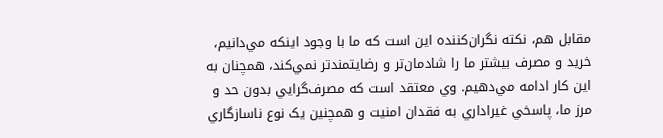مقابل هم، نکته نگران‌کننده اين است که ما با وجود اينکه مي‌دانيم، خريد و مصرف بيشتر ما را شادمان‌تر و رضايتمندتر نمي‌کند، همچنان به اين کار ادامه مي‌دهيم. وي معتقد است که مصرف‌گرايي بدون حد و مرز ما، پاسخي غيراداري به فقدان امنيت و همچنين يک نوع ناسازگاري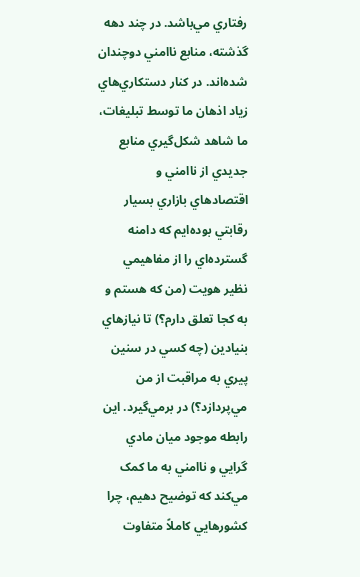رفتاري مي‌باشد. در چند دهه گذشته، منابع ناامني دوچندان شده‌اند. در کنار دستکاري‌هاي زياد اذهان ما توسط تبليغات، ما شاهد شکل‌گيري منابع جديدي از ناامني و اقتصادهاي بازاري بسيار رقابتي بوده‌ايم که دامنه گسترده‌اي را از مفاهيمي نظير هويت (من که هستم و به کجا تعلق دارم؟) تا نيازهاي بنيادين (چه کسي در سنين پيري به مراقبت از من مي‌پردازد؟) در برمي‌گيرد. اين رابطه موجود ميان مادي گرايي و ناامني به ما کمک مي‌کند که توضيح دهيم، چرا کشورهايي کاملاً متفاوت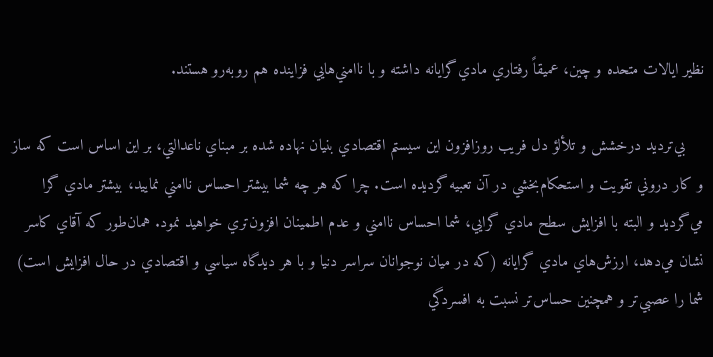نظير ايالات متحده و چين، عميقاً رفتاري مادي‌گرايانه داشته و با ناامني‌هايي فزاينده هم روبه‌رو هستند.

    بي‌ترديد درخشش و تلألؤ دل فريب روزافزون اين سيستم اقتصادي بنيان نهاده شده بر مبناي ناعدالتي، بر اين اساس است که ساز و کار دروني تقويت و استحکام‌بخشي در آن تعبيه گرديده است. چرا که هر چه شما بيشتر احساس ناامني نماييد، بيشتر مادي گرا مي‌گرديد و البته با افزايش سطح مادي گرايي، شما احساس ناامني و عدم اطمينان افزون‌تري خواهيد نمود. همان‌طور که آقاي کاسر نشان مي‌دهد، ارزش‌هاي مادي گرايانه (که در ميان نوجوانان سراسر دنيا و با هر ديدگاه سياسي و اقتصادي در حال افزايش است) شما را عصبي‌تر و همچنين حساس‌تر نسبت به افسردگي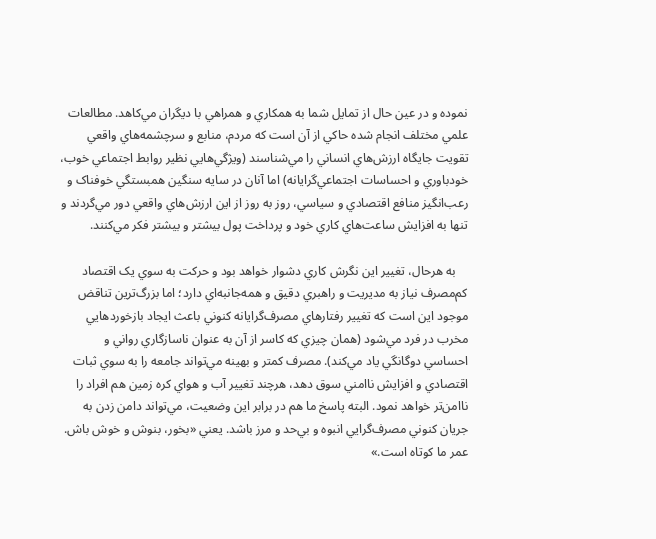نموده و در عين حال از تمايل شما به همکاري و همراهي با ديگران مي‌کاهد. مطالعات علمي مختلف انجام شده حاکي از آن است که مردم، منابع و سرچشمه‌هاي واقعي تقويت جايگاه ارزش‌هاي انساني را مي‌شناسند (ويژگي‌هايي نظير روابط اجتماعي خوب، خودباوري و احساسات اجتماعي‌گرايانه) اما آنان در سايه سنگين همبستگي خوفناک و رعب‌انگيز منافع اقتصادي و سياسي، روز به روز از اين ارزش‌هاي واقعي دور مي‌گردند و تنها به افزايش ساعت‌هاي کاري خود و پرداخت پول بيشتر و بيشتر فکر مي‌کنند.

    به هرحال، تغيير اين نگرش کاري دشوار خواهد بود و حرکت به سوي يک اقتصاد کم‌مصرف نياز به مديريت و راهبري دقيق و همه‌جانبه‌اي دارد؛ اما بزرگ‌ترين تناقض موجود اين است که تغيير رفتارهاي مصرف‌گرايانه کنوني باعث ايجاد بازخوردهايي مخرب در فرد مي‌شود (همان چيزي که کاسر از آن به عنوان ناسازگاري رواني و احساسي دوگانگي ياد مي‌کند). مصرف کمتر و بهينه مي‌تواند جامعه را به سوي ثبات اقتصادي و افزايش ناامني سوق دهد، هرچند تغيير آب و هواي کره زمين هم افراد را ناامن‌تر خواهد نمود. البته پاسخ ما هم در برابر اين وضعيت، مي‌تواند دامن زدن به جريان کنوني مصرف‌گرايي انبوه و بي‌حد و مرز باشد. يعني «بخور، بنوش و خوش باش. عمر ما کوتاه است.»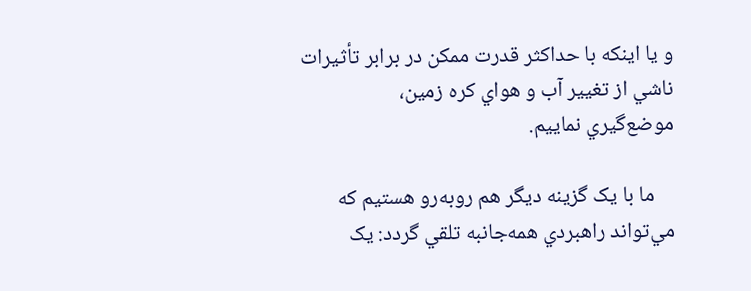و يا اينکه با حداکثر قدرت ممکن در برابر تأثيرات ناشي از تغيير آب و هواي کره زمين، موضع‌گيري ‌نماييم.

    ما با يک گزينه ديگر هم روبه‌رو هستيم که مي‌تواند راهبردي همه‌جانبه تلقي گردد: يک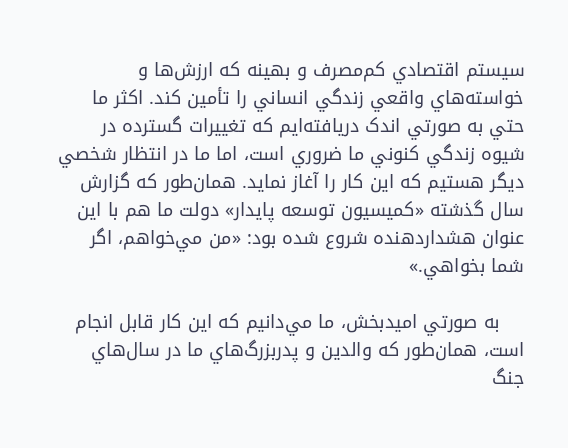سيستم اقتصادي کم‌مصرف و بهينه که ارزش‌ها و خواسته‌هاي واقعي زندگي‌ انساني را تأمين کند. اکثر ما حتي به صورتي اندک دريافته‌ايم که تغييرات گسترده در شيوه زندگي کنوني ما ضروري است، اما ما در انتظار شخصي ديگر هستيم که اين کار را آغاز نمايد. همان‌طور که گزارش سال گذشته «کميسيون توسعه پايدار» دولت ما هم با اين عنوان هشداردهنده شروع شده بود: «من مي‌خواهم، اگر شما بخواهي.»

    به صورتي اميدبخش، ما مي‌دانيم که اين کار قابل انجام است، همان‌طور که والدين و پدربزرگ‌هاي ما در سال‌هاي جنگ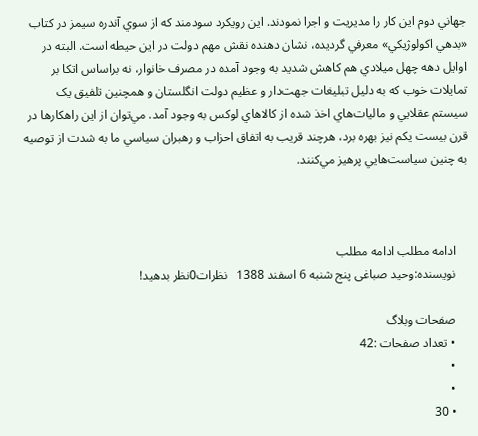جهاني دوم اين کار را مديريت و اجرا نمودند. اين رويکرد سودمند که از سوي آندره سيمز در کتاب «بدهي اکولوژيکي» معرفي گرديده، نشان دهنده نقش مهم دولت در اين حيطه است. البته در اوايل دهه چهل ميلادي هم کاهش شديد به وجود آمده در مصرف خانوار، نه براساس اتکا بر تمايلات خوب که به دليل تبليغات جهت‌دار و عظيم دولت انگلستان و همچنين تلفيق يک سيستم عقلايي و ماليات‌هاي اخذ شده از کالاهاي لوکس به وجود آمد. مي‌توان از اين راهکارها در قرن بيست يکم نيز بهره برد، هرچند قريب به اتفاق احزاب و رهبران سياسي ما به شدت از توصيه به چنين سياست‌هايي پرهيز مي‌کنند.



    ادامه مطلب ادامه مطلب
    نويسنده:وحید صباغی پنج شنبه 6 اسفند 1388   نظرات0نظر بدهيد!

    صفحات وبلاگ
    • تعداد صفحات :42
    •
    •
    • 30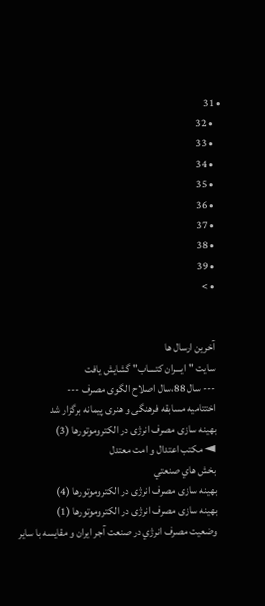• 31
    • 32
    • 33
    • 34
    • 35
    • 36
    • 37
    • 38
    • 39
    • >


    آخرين ارسال ها
    سایت "ایـــران کتــــاب" گشایش یافت
    --- سال 88،سال اصلاح الگوی مصرف ---
    اختتامیه مسابقه فرهنگی و هنری پیمانه برگزار شد
    بهینه سازی مصرف انرژی در الکتروموتورها (3)
    ◄ مكتب اعتدال و امت معتدل
    بخش هاي صنعتي
    بهینه سازی مصرف انرژی در الکتروموتورها (4)
    بهینه سازی مصرف انرژی در الکتروموتورها (1)
    وضعيت مصرف انرژي در صنعت آجر ايران و مقايسه با ساير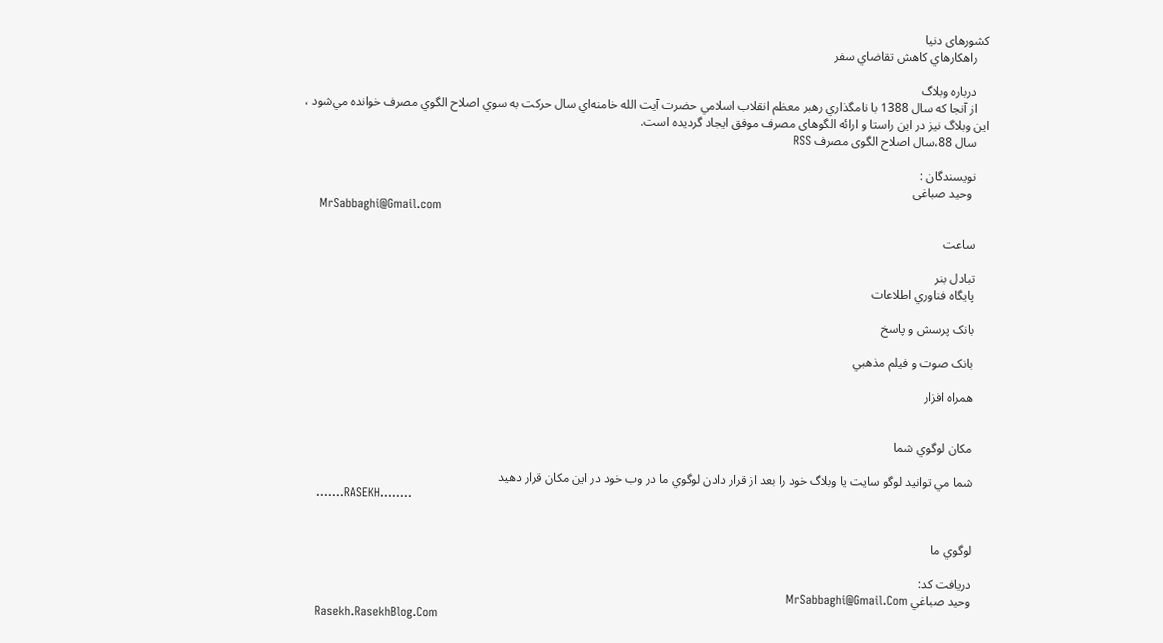کشورهای دنيا
    راهکارهاي کاهش تقاضاي سفر

    درباره وبلاگ
    از آنجا که سال 1388 با نامگذاري رهبر معظم انقلاب اسلامي حضرت آيت الله خامنه‌اي سال حرکت به سوي اصلاح الگوي مصرف خوانده مي‌شود ، این وبلاگ نیز در این راستا و ارائه الگوهای مصرف موفق ایجاد گردیده است.
    سال 88،سال اصلاح الگوی مصرف RSS

    نويسندگان :
     وحید صباغی
    MrSabbaghi@Gmail.com

    ساعت

    تبادل بنر
    پايگاه فناوري اطلاعات

    بانک پرسش و پاسخ

    بانک صوت و فيلم مذهبي

    همراه افزار


    مکان لوگوي شما

    شما مي توانيد لوگو سايت يا وبلاگ خود را بعد از قرار دادن لوگوي ما در وب خود در اين مکان قرار دهيد
    .......RASEKH........


    لوگوي ما

    دريافت کد:
    وحيد صباغي MrSabbaghi@Gmail.Com
    Rasekh.RasekhBlog.Com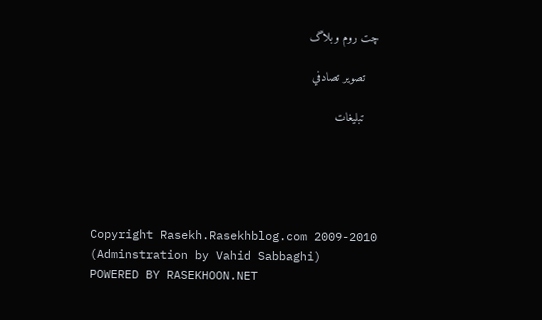چت روم وبلاگ

    تصوير تصادفي

    تبليغات





    Copyright Rasekh.Rasekhblog.com 2009-2010
    (Adminstration by Vahid Sabbaghi)
    POWERED BY RASEKHOON.NET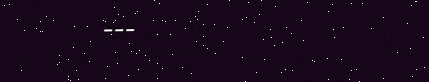---